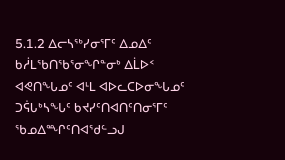5.1.2 ᐃᓕᓴᖅᓯᓂᕐᒥᑦ ᐃᓄᐃᑦ ᑲᓲᒪᖃᑎᖃᕐᓂᖏᓐᓂᒃ ᐃᒫᐅᑉ ᐊᕙᑎᖓᓄᑦ ᐊᒻᒪ ᐊᐅᓚᑕᐅᓂᖓᓄᑦ ᑐᕌᒐᒃᓴᖓᑦ ᑲᔪᓯᑦᑎᐊᑎᑦᑎᓂᕐᒥᑦ ᖃᓄᐃᙱᑦᑎᐊᖁᓪᓗᒍ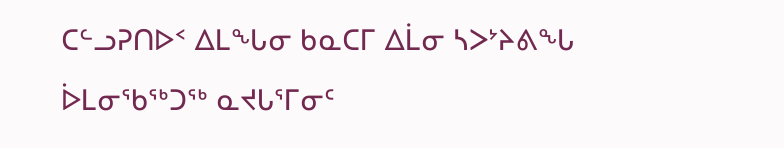ᑕᓪᓗᕈᑎᐅᑉ ᐃᒪᖓᓂ ᑲᓇᑕᒥ ᐃᒫᓂ ᓴᐳᔾᔨᕕᖓ ᐆᒪᓂᖃᖅᑐᖅ ᓇᔪᒐᕐᒥᓂᑦ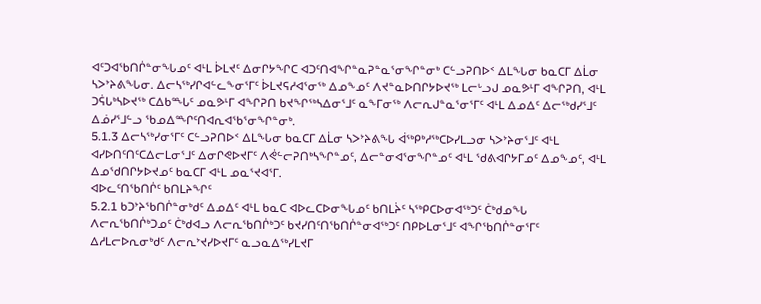ᐊᑦᑐᐊᖃᑎᒌᓐᓂᖓᓄᑦ ᐊᒻᒪ ᐆᒪᔪᑦ ᐃᓂᒋᔭᖏᑕ ᐊᑐᑦᑎᐊᖏᓐᓇᕈᓐᓇᕐᓂᖏᓐᓂᒃ ᑕᓪᓗᕈᑎᐅᑉ ᐃᒪᖓᓂ ᑲᓇᑕᒥ ᐃᒫᓂ ᓴᐳᔾᔨᕕᖓᓂ. ᐃᓕᓴᖅᓯᒋᐊᓪᓚᖕᓂᕐᒥᑦ ᐆᒪᔪᕋᓱᐊᕐᓂᖅ ᐃᓄᖕᓄᑦ ᐱᔪᓐᓇᐅᑎᒋᔭᐅᔪᖅ ᒪᓕᒡᓗᒍ ᓄᓇᕗᒻᒥ ᐊᖏᕈᑎ, ᐊᒻᒪ ᑐᕌᒐᒃᓴᐅᔪᖅ ᑕᐃᑲᙵᑦ ᓄᓇᕗᒻᒥ ᐊᖏᕈᑎ ᑲᔪᖏᖅᓴᐃᓂᕐᒧᑦ ᓇᖕᒥᓂᖅ ᐱᓕᕆᒍᓐᓇᕐᓂᕐᒥᑦ ᐊᒻᒪ ᐃᓄᐃᑦ ᐃᓕᖅᑯᓯᕐᒧᑦ ᐃᓅᓯᕐᒧᓪᓗ ᖃᓄᐃᙱᑦᑎᐊᕆᐊᖃᕐᓂᖏᓐᓂᒃ.
5.1.3 ᐃᓕᓴᖅᓯᓂᕐᒥᑦ ᑕᓪᓗᕈᑎᐅᑉ ᐃᒪᖓᓂ ᑲᓇᑕᒥ ᐃᒫᓂ ᓴᐳᔾᔨᕕᖓ ᐋᖅᑭᒃᓱᖅᑕᐅᓯᒪᓗᓂ ᓴᐳᔾᔨᓂᕐᒧᑦ ᐊᒻᒪ ᐊᓯᐅᑎᑦᑎᑦᑕᐃᓕᒪᓂᕐᒧᑦ ᐃᓂᒋᕙᐅᔪᒥᑦ ᐱᕚᓪᓕᕈᑎᒃᓴᖏᓐᓄᑦ, ᐃᓕᓐᓂᐊᕐᓂᖏᓐᓄᑦ ᐊᒻᒪ ᖁᕕᐊᒋᔭᒥᓄᑦ ᐃᓄᖕᓄᑦ, ᐊᒻᒪ ᐃᓄᖁᑎᒋᔭᐅᔪᓄᑦ ᑲᓇᑕᒥ ᐊᒻᒪ ᓄᓇᕐᔪᐊᕐᒥ.
ᐊᐅᓚᑦᑎᖃᑎᒌᑦ ᑲᑎᒪᔨᖏᑦ
5.2.1 ᑲᑐᔾᔨᖃᑎᒌᓐᓂᒃᑯᑦ ᐃᓄᐃᑦ ᐊᒻᒪ ᑲᓇᑕ ᐊᐅᓚᑕᐅᓂᖓᓄᑦ ᑲᑎᒪᔩᑦ ᓴᖅᑭᑕᐅᓂᐊᖅᑐᑦ ᑖᒃᑯᓄᖓ ᐱᓕᕆᖃᑎᒌᒃᑐᓄᑦ ᑖᒃᑯᐊᓗ ᐱᓕᕆᖃᑎᒌᒃᑐᑦ ᑲᔪᓯᑎᑦᑎᖃᑎᒌᓐᓂᐊᖅᑐᑦ ᑎᑭᐅᒪᓂᕐᒧᑦ ᐊᖏᖃᑎᒌᓐᓂᕐᒥᑦ ᐃᓱᒪᓕᐅᕆᓂᒃᑯᑦ ᐱᓕᕆᔾᔪᓯᐅᔪᒥᑦ ᓇᓗᓇᐃᖅᓯᒪᔪᒥ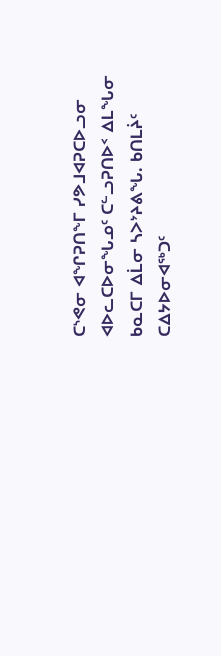ᑕᔅᕙᓂ ᐊᖏᕈᑎᖕᒥ ᓯᕗᒧᐊᕈᑕᐅᓗᓂ ᐊᐅᓚᑕᐅᓂᖓᓄᑦ ᑕᓪᓗᕈᑎᐅᑉ ᐃᒪᖓᓂ ᑲᓇᑕᒥ ᐃᒫᓂ ᓴᐳᔾᔨᕕᖓ. ᑲᑎᒪᔩᑦ ᑕᐃᔭᐅᓂᐊᖅᑐᑦ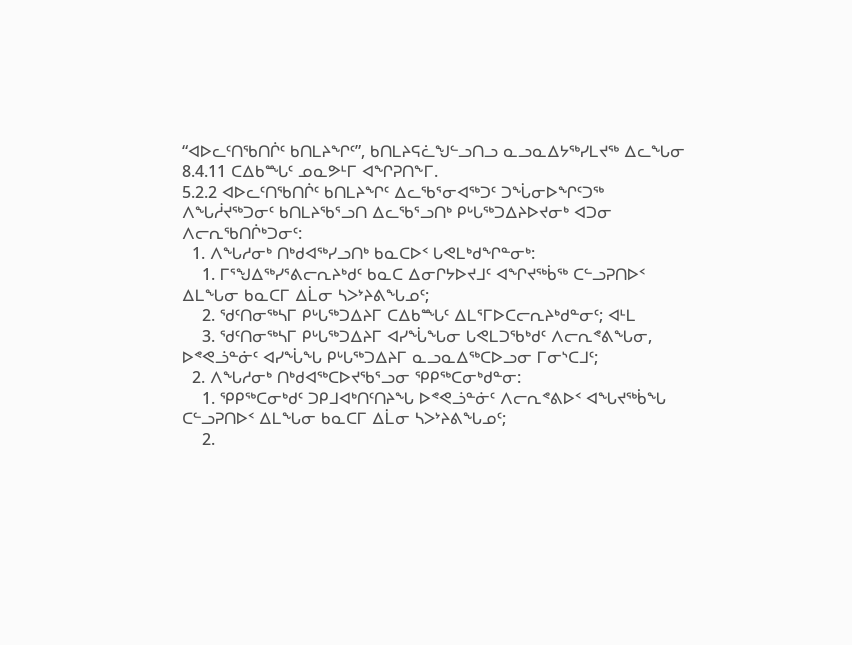“ᐊᐅᓚᑦᑎᖃᑎᒌᑦ ᑲᑎᒪᔨᖏᑦ”, ᑲᑎᒪᔨᕋᓛᖑᓪᓗᑎᓗ ᓇᓗᓇᐃᔭᖅᓯᒪᔪᖅ ᐃᓚᖓᓂ 8.4.11 ᑕᐃᑲᙵᑦ ᓄᓇᕗᒻᒥ ᐊᖏᕈᑎᖕᒥ.
5.2.2 ᐊᐅᓚᑦᑎᖃᑎᒌᑦ ᑲᑎᒪᔨᖏᑦ ᐃᓚᖃᕐᓂᐊᖅᑐᑦ ᑐᖔᓂᐅᖏᑦᑐᖅ ᐱᖓᓲᔪᖅᑐᓂᑦ ᑲᑎᒪᔨᖃᕐᓗᑎ ᐃᓚᖃᕐᓗᑎᒃ ᑭᒡᒐᖅᑐᐃᔨᐅᔪᓂᒃ ᐊᑐᓂ ᐱᓕᕆᖃᑎᒌᒃᑐᓂᑦ:
  1. ᐱᖓᓱᓂᒃ ᑎᒃᑯᐊᖅᓯᓗᑎᒃ ᑲᓇᑕᐅᑉ ᒐᕙᒪᒃᑯᖏᓐᓂᒃ:
    1. ᒥᕐᖑᐃᖅᓯᕐᕕᓕᕆᔨᒃᑯᑦ ᑲᓇᑕ ᐃᓂᒋᔭᐅᔪᒧᑦ ᐊᖏᔪᖅᑳᖅ ᑕᓪᓗᕈᑎᐅᑉ ᐃᒪᖓᓂ ᑲᓇᑕᒥ ᐃᒫᓂ ᓴᐳᔾᔨᕕᖓᓄᑦ;
    2. ᖁᑦᑎᓂᖅᓴᒥ ᑭᒡᒐᖅᑐᐃᔨᒥ ᑕᐃᑲᙵᑦ ᐃᒪᕐᒥᐅᑕᓕᕆᔨᒃᑯᓐᓂᑦ; ᐊᒻᒪ
    3. ᖁᑦᑎᓂᖅᓴᒥ ᑭᒡᒐᖅᑐᐃᔨᒥ ᐊᓯᖔᖓᓂ ᒐᕙᒪᑐᖃᒃᑯᑦ ᐱᓕᕆᕝᕕᖓᓂ, ᐅᕝᕙᓘᓐᓃᑦ ᐊᓯᖔᖓ ᑭᒡᒐᖅᑐᐃᔨᒥ ᓇᓗᓇᐃᖅᑕᐅᓗᓂ ᒥᓂᔅᑕᒧᑦ;
  2. ᐱᖓᓱᓂᒃ ᑎᒃᑯᐊᖅᑕᐅᔪᖃᕐᓗᓂ ᕿᑭᖅᑕᓂᒃᑯᓐᓂ:
    1. ᕿᑭᖅᑕᓂᒃᑯᑦ ᑐᑭᒧᐊᒃᑎᑦᑎᔨᖓ ᐅᕝᕙᓘᓐᓃᑦ ᐱᓕᕆᕝᕕᐅᑉ ᐊᖓᔪᖅᑳᖓ ᑕᓪᓗᕈᑎᐅᑉ ᐃᒪᖓᓂ ᑲᓇᑕᒥ ᐃᒫᓂ ᓴᐳᔾᔨᕕᖓᓄᑦ;
    2.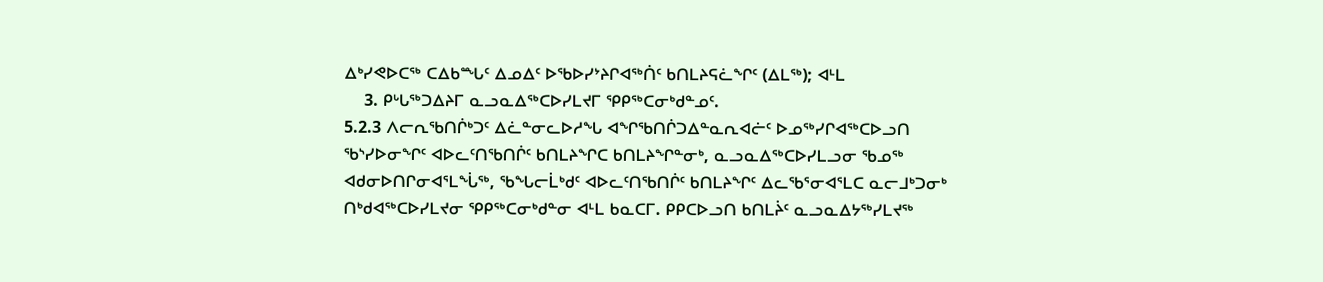ᐃᒃᓯᕙᐅᑕᖅ ᑕᐃᑲᙵᑦ ᐃᓄᐃᑦ ᐅᖃᐅᓯᔾᔨᒋᐊᖅᑏᑦ ᑲᑎᒪᔨᕋᓛᖏᑦ (ᐃᒪᖅ); ᐊᒻᒪ
    3. ᑭᒡᒐᖅᑐᐃᔨᒥ ᓇᓗᓇᐃᖅᑕᐅᓯᒪᔪᒥ ᕿᑭᖅᑕᓂᒃᑯᓐᓄᑦ.
5.2.3 ᐱᓕᕆᖃᑎᒌᒃᑐᑦ ᐃᓛᓐᓂᓚᐅᓱᖓ ᐊᖏᖃᑎᒌᑐᐃᓐᓇᕆᐊᓖᑦ ᐅᓄᖅᓯᒋᐊᖅᑕᐅᓗᑎ ᖃᔅᓯᐅᓂᖏᑦ ᐊᐅᓚᑦᑎᖃᑎᒌᑦ ᑲᑎᒪᔨᖏᑕ ᑲᑎᒪᔨᖏᓐᓂᒃ, ᓇᓗᓇᐃᖅᑕᐅᓯᒪᓗᓂ ᖃᓄᖅ ᐊᑯᓂᐅᑎᒋᓂᐊᕐᒪᖔᖅ, ᖃᖓᓕᒫᒃᑯᑦ ᐊᐅᓚᑦᑎᖃᑎᒌᑦ ᑲᑎᒪᔨᖏᑦ ᐃᓚᖃᕐᓂᐊᕐᒪᑕ ᓇᓕᒧᒃᑐᓂᒃ ᑎᒃᑯᐊᖅᑕᐅᓯᒪᔪᓂ ᕿᑭᖅᑕᓂᒃᑯᓐᓂ ᐊᒻᒪ ᑲᓇᑕᒥ. ᑭᑭᑕᐅᓗᑎ ᑲᑎᒪᔩᑦ ᓇᓗᓇᐃᔭᖅᓯᒪᔪᖅ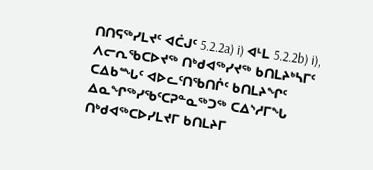ᑎᑎᕋᖅᓯᒪᔪᑦ ᐊᑖᒍᑦ 5.2.2a) i) ᐊᒻᒪ 5.2.2b) i), ᐱᓕᕆᖃᑕᐅᔪᖅ ᑎᒃᑯᐊᖅᓯᔪᖅ ᑲᑎᒪᔨᒃᓴᒥᑦ ᑕᐃᑲᙵᑦ ᐊᐅᓚᑦᑎᖃᑎᒌᑦ ᑲᑎᒪᔨᖏᑦ ᐃᓇᖏᖅᓯᖃᑦᑕᕈᓐᓇᖅᑐᖅ ᑕᐃᔅᓱᒥᖓ ᑎᒃᑯᐊᖅᑕᐅᓯᒪᔪᒥ ᑲᑎᒪᔨᒥ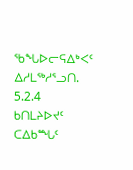ᖃᖓᐅᓕᕋᐃᒃᐸᑦ ᐃᓱᒪᖅᓱᕐᓗᑎ.
5.2.4 ᑲᑎᒪᔨᐅᔪᑦ ᑕᐃᑲᙵᑦ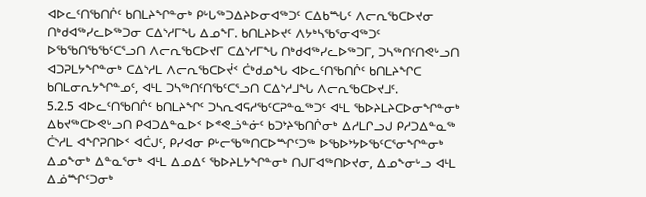ᐊᐅᓚᑦᑎᖃᑎᒌᑦ ᑲᑎᒪᔨᖏᓐᓂᒃ ᑭᒡᒐᖅᑐᐃᔨᐅᓂᐊᖅᑐᑦ ᑕᐃᑲᙵᑦ ᐱᓕᕆᖃᑕᐅᔪᓂ ᑎᒃᑯᐊᖅᓯᓚᐅᖅᑐᓂ ᑕᐃᔅᓱᒥᖓ ᐃᓄᖕᒥ. ᑲᑎᒪᔨᐅᔪᑦ ᐱᔭᒃᓴᖃᕐᓂᐊᖅᑐᑦ ᐅᖃᖃᑎᖃᖃᑦᑕᕐᓗᑎ ᐱᓕᕆᖃᑕᐅᔪᒥ ᑕᐃᔅᓱᒥᖓ ᑎᒃᑯᐊᖅᓯᓚᐅᖅᑐᒥ, ᑐᓴᖅᑎᑦᑎᕙᒡᓗᑎ ᐊᑐᕈᒪᔭᖏᓐᓂᒃ ᑕᐃᔅᓱᒪ ᐱᓕᕆᖃᑕᐅᔫᑉ ᑖᒃᑯᓄᖓ ᐊᐅᓚᑦᑎᖃᑎᒌᑦ ᑲᑎᒪᔨᖏᑕ ᑲᑎᒪᓂᕆᔭᖏᓐᓄᑦ, ᐊᒻᒪ ᑐᓴᖅᑎᑦᑎᖃᑦᑕᕐᓗᑎ ᑕᐃᔅᓱᒧᖓ ᐱᓕᕆᖃᑕᐅᔪᒧᑦ.
5.2.5 ᐊᐅᓚᑦᑎᖃᑎᒌᑦ ᑲᑎᒪᔨᖏᑦ ᑐᓴᕆᐊᕋᓱᖃᑦᑕᕈᓐᓇᖅᑐᑦ ᐊᒻᒪ ᖃᐅᔨᒪᔨᑕᐅᓂᖏᓐᓂᒃ ᐃᑲᔪᖅᑕᐅᕙᒡᓗᑎ ᑭᐊᑐᐃᓐᓇᐅᑉ ᐅᕝᕙᓘᓐᓃᑦ ᑲᑐᔾᔨᖃᑎᒌᓂᒃ ᐃᓱᒪᒋᓗᒍ ᑭᓱᑐᐃᓐᓇᖅ ᑖᔅᓱᒪ ᐊᖏᕈᑎᐅᑉ ᐊᑖᒍᑦ, ᑭᓯᐊᓂ ᑭᒡᓕᖃᖅᑎᑕᐅᙱᑦᑐᖅ ᐅᖃᐅᔾᔭᐅᖃᑦᑕᕐᓂᖏᓐᓂᒃ ᐃᓄᖕᓂᒃ ᐃᓐᓇᕐᓂᒃ ᐊᒻᒪ ᐃᓄᐃᑦ ᖃᐅᔨᒪᔭᖏᓐᓂᒃ ᑎᒍᒥᐊᖅᑎᐅᔪᓂ, ᐃᓄᖕᓂᒡᓗ ᐊᒻᒪ ᐃᓅᙱᑦᑐᓂᒃ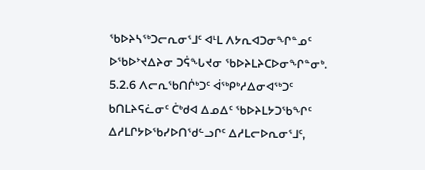ᖃᐅᔨᓴᖅᑐᓕᕆᓂᕐᒧᑦ ᐊᒻᒪ ᐱᔭᕆᐊᑐᓂᖏᓐᓄᑦ ᐅᖃᐅᔾᔪᐃᔨᓂ ᑐᕌᖓᔪᓂ ᖃᐅᔨᒪᔨᑕᐅᓂᖏᓐᓂᒃ.
5.2.6 ᐱᓕᕆᖃᑎᒌᒃᑐᑦ ᐋᖅᑭᒃᓱᐃᓂᐊᖅᑐᑦ ᑲᑎᒪᔨᕋᓛᓂᑦ ᑖᒃᑯᐊ ᐃᓄᐃᑦ ᖃᐅᔨᒪᔭᑐᖃᖏᑦ ᐃᓱᒪᒋᔭᐅᖃᓯᐅᑎᖁᓪᓗᒋᑦ ᐃᓱᒪᓕᐅᕆᓂᕐᒧᑦ,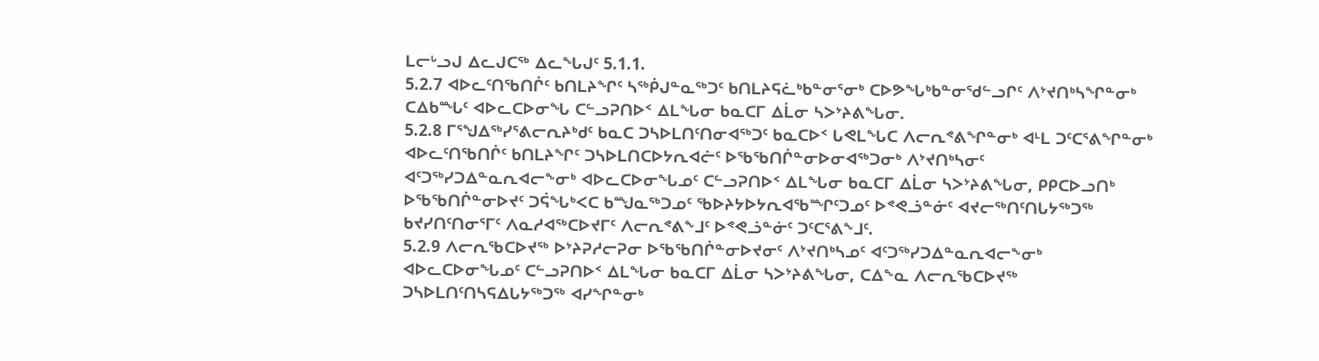ᒪᓕᒡᓗᒍ ᐃᓚᒍᑕᖅ ᐃᓚᖓᒍᑦ 5.1.1.
5.2.7 ᐊᐅᓚᑦᑎᖃᑎᒌᑦ ᑲᑎᒪᔨᖏᑦ ᓴᖅᑮᒍᓐᓇᖅᑐᑦ ᑲᑎᒪᔨᕋᓛᒃᑲᓐᓂᕐᓂᒃ ᑕᐅᕗᖓᒃᑲᓐᓂᖁᓪᓗᒋᑦ ᐱᔾᔪᑎᒃᓴᖏᓐᓂᒃ ᑕᐃᑲᙵᑦ ᐊᐅᓚᑕᐅᓂᖓ ᑕᓪᓗᕈᑎᐅᑉ ᐃᒪᖓᓂ ᑲᓇᑕᒥ ᐃᒫᓂ ᓴᐳᔾᔨᕕᖓᓂ.
5.2.8 ᒥᕐᖑᐃᖅᓯᕐᕕᓕᕆᔨᒃᑯᑦ ᑲᓇᑕ ᑐᓴᐅᒪᑎᑦᑎᓂᐊᖅᑐᑦ ᑲᓇᑕᐅᑉ ᒐᕙᒪᖓᑕ ᐱᓕᕆᕝᕕᖏᓐᓂᒃ ᐊᒻᒪ ᑐᑦᑕᕐᕕᖏᓐᓂᒃ ᐊᐅᓚᑦᑎᖃᑎᒌᑦ ᑲᑎᒪᔨᖏᑦ ᑐᓴᐅᒪᑎᑕᐅᔭᕆᐊᓖᑦ ᐅᖃᖃᑎᒌᓐᓂᐅᓂᐊᖅᑐᓂᒃ ᐱᔾᔪᑎᒃᓴᓂᑦ ᐊᑦᑐᖅᓯᑐᐃᓐᓇᕆᐊᓕᖕᓂᒃ ᐊᐅᓚᑕᐅᓂᖓᓄᑦ ᑕᓪᓗᕈᑎᐅᑉ ᐃᒪᖓᓂ ᑲᓇᑕᒥ ᐃᒫᓂ ᓴᐳᔾᔨᕕᖓᓂ, ᑭᑭᑕᐅᓗᑎᒃ ᐅᖃᖃᑎᒌᓐᓂᐅᔪᑦ ᑐᕌᖓᒃᐸᑕ ᑲᙳᓇᖅᑐᓄᑦ ᖃᐅᔨᔭᐅᔭᕆᐊᖃᙱᑦᑐᓄᑦ ᐅᕝᕙᓘᓐᓃᑦ ᐊᔪᓕᖅᑎᑦᑎᒐᔭᖅᑐᖅ ᑲᔪᓯᑎᑦᑎᓂᕐᒥᑦ ᐱᓇᓱᐊᖅᑕᐅᔪᒥᑦ ᐱᓕᕆᕝᕕᖕᒧᑦ ᐅᕝᕙᓘᓐᓃᑦ ᑐᑦᑕᕐᕕᖕᒧᑦ.
5.2.9 ᐱᓕᕆᖃᑕᐅᔪᖅ ᐅᔾᔨᕈᓱᓕᕈᓂ ᐅᖃᖃᑎᒌᓐᓂᐅᔪᓂᑦ ᐱᔾᔪᑎᒃᓴᓄᑦ ᐊᑦᑐᖅᓯᑐᐃᓐᓇᕆᐊᓕᖕᓂᒃ ᐊᐅᓚᑕᐅᓂᖓᓄᑦ ᑕᓪᓗᕈᑎᐅᑉ ᐃᒪᖓᓂ ᑲᓇᑕᒥ ᐃᒫᓂ ᓴᐳᔾᔨᕕᖓᓂ, ᑕᐃᖕᓇ ᐱᓕᕆᖃᑕᐅᔪᖅ ᑐᓴᐅᒪᑎᑦᑎᓴᕋᐃᒐᔭᖅᑐᖅ ᐊᓯᖏᓐᓂᒃ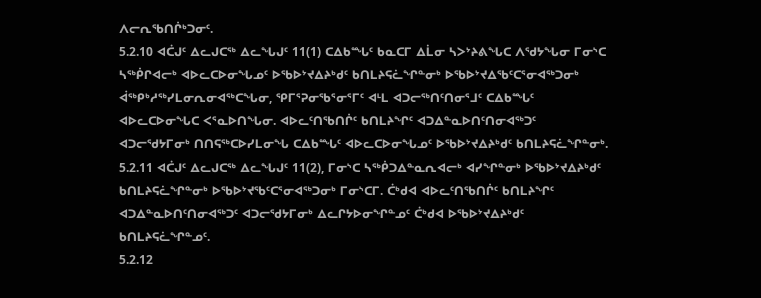ᐱᓕᕆᖃᑎᒌᒃᑐᓂᑦ.
5.2.10 ᐊᑖᒍᑦ ᐃᓚᒍᑕᖅ ᐃᓚᖓᒍᑦ 11(1) ᑕᐃᑲᙵᑦ ᑲᓇᑕᒥ ᐃᒫᓂ ᓴᐳᔾᔨᕕᖓᑕ ᐱᖁᔭᖓᓂ ᒥᓂᔅᑕ ᓴᖅᑮᒋᐊᓕᒃ ᐊᐅᓚᑕᐅᓂᖓᓄᑦ ᐅᖃᐅᔾᔪᐃᔨᒃᑯᑦ ᑲᑎᒪᔨᕋᓛᖏᓐᓂᒃ ᐅᖃᐅᔾᔪᐃᖃᑦᑕᕐᓂᐊᖅᑐᓂᒃ ᐋᖅᑭᒃᓱᖅᓯᒪᓂᕆᓂᐊᖅᑕᖓᓂ, ᕿᒥᕐᕈᓂᖃᕐᓂᕐᒥᑦ ᐊᒻᒪ ᐊᑐᓕᖅᑎᑦᑎᓂᕐᒧᑦ ᑕᐃᑲᙵᑦ ᐊᐅᓚᑕᐅᓂᖓᑕ ᐸᕐᓇᐅᑎᖓᓂ. ᐊᐅᓚᑦᑎᖃᑎᒌᑦ ᑲᑎᒪᔨᖏᑦ ᐊᑐᐃᓐᓇᐅᑎᑦᑎᓂᐊᖅᑐᑦ ᐊᑐᓕᖁᔭᒥᓂᒃ ᑎᑎᕋᖅᑕᐅᓯᒪᓂᖓ ᑕᐃᑲᙵᑦ ᐊᐅᓚᑕᐅᓂᖓᓄᑦ ᐅᖃᐅᔾᔪᐃᔨᒃᑯᑦ ᑲᑎᒪᔨᕋᓛᖏᓐᓂᒃ.
5.2.11 ᐊᑖᒍᑦ ᐃᓚᒍᑕᖅ ᐃᓚᖓᒍᑦ 11(2), ᒥᓂᔅᑕ ᓴᖅᑮᑐᐃᓐᓇᕆᐊᓕᒃ ᐊᓯᖏᓐᓂᒃ ᐅᖃᐅᔾᔪᐃᔨᒃᑯᑦ ᑲᑎᒪᔨᕋᓛᖏᓐᓂᒃ ᐅᖃᐅᔾᔪᖃᑦᑕᕐᓂᐊᖅᑐᓂᒃ ᒥᓂᔅᑕᒥ. ᑖᒃᑯᐊ ᐊᐅᓚᑦᑎᖃᑎᒌᑦ ᑲᑎᒪᔨᖏᑦ ᐊᑐᐃᓐᓇᐅᑎᑦᑎᓂᐊᖅᑐᑦ ᐊᑐᓕᖁᔭᒥᓂᒃ ᐃᓚᒋᔭᐅᓂᖏᓐᓄᑦ ᑖᒃᑯᐊ ᐅᖃᐅᔾᔪᐃᔨᒃᑯᑦ ᑲᑎᒪᔨᕋᓛᖏᓐᓄᑦ.
5.2.12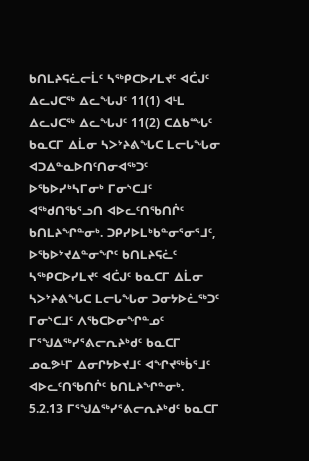ᑲᑎᒪᔨᕋᓛᓕᒫᑦ ᓴᖅᑭᑕᐅᓯᒪᔪᑦ ᐊᑖᒍᑦ ᐃᓚᒍᑕᖅ ᐃᓚᖓᒍᑦ 11(1) ᐊᒻᒪ ᐃᓚᒍᑕᖅ ᐃᓚᖓᒍᑦ 11(2) ᑕᐃᑲᙵᑦ ᑲᓇᑕᒥ ᐃᒫᓂ ᓴᐳᔾᔨᕕᖓᑕ ᒪᓕᒐᖓᓂ ᐊᑐᐃᓐᓇᐅᑎᑦᑎᓂᐊᖅᑐᑦ ᐅᖃᐅᓯᒃᓴᒥᓂᒃ ᒥᓂᔅᑕᒧᑦ ᐊᖅᑯᑎᖃᕐᓗᑎ ᐊᐅᓚᑦᑎᖃᑎᒌᑦ ᑲᑎᒪᔨᖏᓐᓂᒃ. ᑐᑭᓯᐅᒪᒃᑲᓐᓂᕐᓂᕐᒧᑦ, ᐅᖃᐅᔾᔪᐃᓐᓂᖏᑦ ᑲᑎᒪᔨᕋᓛᑦ ᓴᖅᑭᑕᐅᓯᒪᔪᑦ ᐊᑖᒍᑦ ᑲᓇᑕᒥ ᐃᒫᓂ ᓴᐳᔾᔨᕕᖓᑕ ᒪᓕᒐᖓᓂ ᑐᓂᔭᐅᓛᖅᑐᑦ ᒥᓂᔅᑕᒧᑦ ᐱᖃᑕᐅᓂᖏᓐᓄᑦ ᒥᕐᖑᐃᖅᓯᕐᕕᓕᕆᔨᒃᑯᑦ ᑲᓇᑕᒥ ᓄᓇᕗᒻᒥ ᐃᓂᒋᔭᐅᔪᒧᑦ ᐊᖏᔪᖅᑳᕐᒧᑦ ᐊᐅᓚᑦᑎᖃᑎᒌᑦ ᑲᑎᒪᔨᖏᓐᓂᒃ.
5.2.13 ᒥᕐᖑᐃᖅᓯᕐᕕᓕᕆᔨᒃᑯᑦ ᑲᓇᑕᒥ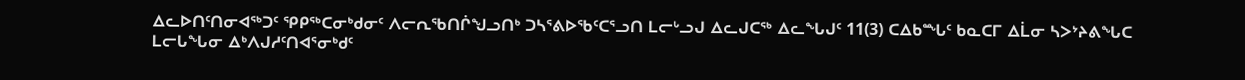ᐃᓚᐅᑎᑦᑎᓂᐊᖅᑐᑦ ᕿᑭᖅᑕᓂᒃᑯᓂᑦ ᐱᓕᕆᖃᑎᒌᖑᓗᑎᒃ ᑐᓴᕐᕕᐅᖃᑦᑕᕐᓗᑎ ᒪᓕᒡᓗᒍ ᐃᓚᒍᑕᖅ ᐃᓚᖓᒍᑦ 11(3) ᑕᐃᑲᙵᑦ ᑲᓇᑕᒥ ᐃᒫᓂ ᓴᐳᔾᔨᕕᖓᑕ ᒪᓕᒐᖓᓂ ᐃᒃᐱᒍᓱᑦᑎᐊᕐᓂᒃᑯᑦ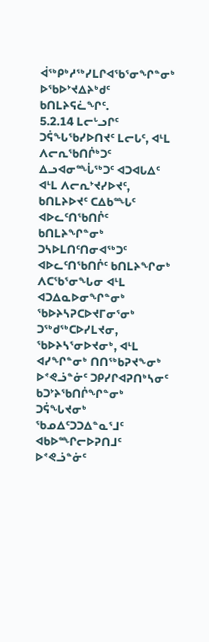ᐋᖅᑭᒃᓱᖅᓯᒪᒋᐊᖃᕐᓂᖏᓐᓂᒃ ᐅᖃᐅᔾᔪᐃᔨᒃᑯᑦ ᑲᑎᒪᔨᕋᓛᖏᑦ.
5.2.14 ᒪᓕᒡᓗᒋᑦ ᑐᕌᖓᖃᓯᐅᑎᔪᑦ ᒪᓕᒐᑦ, ᐊᒻᒪ ᐱᓕᕆᖃᑎᒌᒃᑐᑦ ᐃᓗᐊᓂᙶᖅᑐᑦ ᐊᑐᐊᒐᐃᑦ ᐊᒻᒪ ᐱᓕᕆᔾᔪᓯᐅᔪᑦ, ᑲᑎᒪᔨᐅᔪᑦ ᑕᐃᑲᙵᑦ ᐊᐅᓚᑦᑎᖃᑎᒌᑦ ᑲᑎᒪᔨᖏᓐᓂᒃ ᑐᓴᐅᒪᑎᑦᑎᓂᐊᖅᑐᑦ ᐊᐅᓚᑦᑎᖃᑎᒌᑦ ᑲᑎᒪᔨᖏᓂᒃ ᐱᑕᖃᕐᓂᖓᓂ ᐊᒻᒪ ᐊᑐᐃᓇᐅᓂᖏᓐᓂᒃ ᖃᐅᔨᓴᕈᑕᐅᔪᒥᓂᕐᓂᒃ ᑐᖅᑯᖅᑕᐅᓯᒪᔪᓂ, ᖃᐅᔨᓴᕐᓂᐅᔪᓂᒃ, ᐊᒻᒪ ᐊᓯᖏᓐᓂᒃ ᑎᑎᖅᑲᕈᔪᖕᓂᒃ ᐅᕝᕙᓘᓐᓃᑦ ᑐᑭᓯᒋᐊᕈᑎᒃᓴᓂᑦ ᑲᑐᔾᔨᖃᑎᒌᖏᓐᓂᒃ ᑐᕌᖓᔪᓂᒃ ᖃᓄᐃᑦᑐᑐᐃᓐᓇᕐᒧᑦ ᐊᑲᐅᙱᓕᐅᕈᑎᒧᑦ ᐅᕝᕙᓘᓐᓃᑦ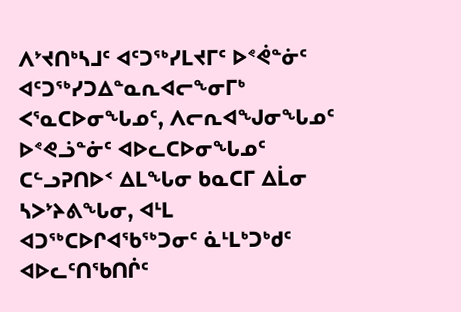ᐱᔾᔪᑎᒃᓴᒧᑦ ᐊᑦᑐᖅᓯᒪᔪᒥᑦ ᐅᕝᕚᓐᓃᑦ ᐊᑦᑐᖅᓯᑐᐃᓐᓇᕆᐊᓕᖕᓂᒥᒃ ᐸᕐᓇᑕᐅᓂᖓᓄᑦ, ᐱᓕᕆᐊᖑᓂᖓᓄᑦ ᐅᕝᕙᓘᓐᓃᑦ ᐊᐅᓚᑕᐅᓂᖓᓄᑦ ᑕᓪᓗᕈᑎᐅᑉ ᐃᒪᖓᓂ ᑲᓇᑕᒥ ᐃᒫᓂ ᓴᐳᔾᔨᕕᖓᓂ, ᐊᒻᒪ ᐊᑐᖅᑕᐅᒋᐊᖃᖅᑐᓂᑦ ᓈᒻᒪᒃᑐᒃᑯᑦ ᐊᐅᓚᑦᑎᖃᑎᒌᑦ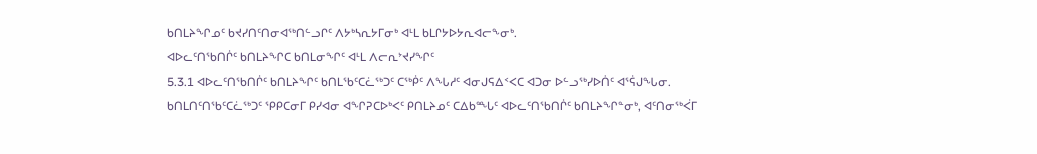ᑲᑎᒪᔨᖏᓄᑦ ᑲᔪᓯᑎᑦᑎᓂᐊᖅᑎᓪᓗᒋᑦ ᐱᔭᒃᓴᕆᔭᒥᓂᒃ ᐊᒻᒪ ᑲᒪᒋᔭᐅᔭᕆᐊᓕᖕᓂᒃ.
ᐊᐅᓚᑦᑎᖃᑎᒌᑦ ᑲᑎᒪᔨᖏᑕ ᑲᑎᒪᓂᖏᑦ ᐊᒻᒪ ᐱᓕᕆᔾᔪᓯᖏᑦ
5.3.1 ᐊᐅᓚᑦᑎᖃᑎᒌᑦ ᑲᑎᒪᔨᖏᑦ ᑲᑎᒪᖃᑦᑕᓛᖅᑐᑦ ᑕᖅᑮᑦ ᐱᖓᓱᑦ ᐊᓂᒍᕋᐃᑉᐸᑕ ᐊᑐᓂ ᐅᓪᓗᖅᓯᐅᑏᑦ ᐊᕐᕌᒍᖓᓂ. ᑲᑎᒪᑎᑦᑎᖃᑦᑕᓛᖅᑐᑦ ᕿᑭᑕᓂᒥ ᑭᓯᐊᓂ ᐊᖏᕈᑕᐅᒃᐸᑦ ᑭᑎᒪᔨᓄᑦ ᑕᐃᑲᙵᑦ ᐊᐅᓚᑦᑎᖃᑎᒌᑦ ᑲᑎᒪᔨᖏᓐᓂᒃ, ᐊᑦᑎᓂᖅᐹᒥ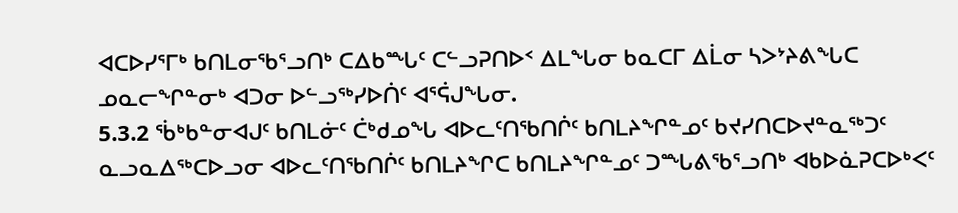ᐊᑕᐅᓯᕐᒥᒃ ᑲᑎᒪᓂᖃᕐᓗᑎᒃ ᑕᐃᑲᙵᑦ ᑕᓪᓗᕈᑎᐅᑉ ᐃᒪᖓᓂ ᑲᓇᑕᒥ ᐃᒫᓂ ᓴᐳᔾᔨᕕᖓᑕ ᓄᓇᓕᖏᓐᓂᒃ ᐊᑐᓂ ᐅᓪᓗᖅᓯᐅᑏᑦ ᐊᕐᕌᒍᖓᓂ.
5.3.2 ᖄᒃᑲᓐᓂᐊᒍᑦ ᑲᑎᒪᓃᑦ ᑖᒃᑯᓄᖓ ᐊᐅᓚᑦᑎᖃᑎᒌᑦ ᑲᑎᒪᔨᖏᓐᓄᑦ ᑲᔪᓯᑎᑕᐅᔪᓐᓇᖅᑐᑦ ᓇᓗᓇᐃᖅᑕᐅᓗᓂ ᐊᐅᓚᑦᑎᖃᑎᒌᑦ ᑲᑎᒪᔨᖏᑕ ᑲᑎᒪᔨᖏᓐᓄᑦ ᑐᙵᕕᖃᕐᓗᑎᒃ ᐊᑲᐅᓈᕈᑕᐅᒃᐸᑦ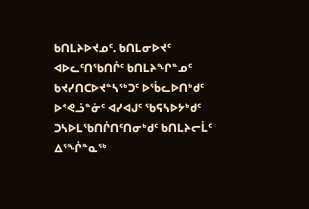ᑲᑎᒪᔨᐅᔪᓄᑦ. ᑲᑎᒪᓂᐅᔪᑦ ᐊᐅᓚᑦᑎᖃᑎᒌᑦ ᑲᑎᒪᔨᖏᓐᓄᑦ ᑲᔪᓯᑎᑕᐅᔪᓐᓴᖅᑐᑦ ᐅᖄᓚᐅᑎᒃᑯᑦ ᐅᕝᕙᓘᓐᓃᑦ ᐊᓯᐊᒍᑦ ᖃᕋᓴᐅᔭᒃᑯᑦ ᑐᓴᐅᒪᖃᑎᒌᑎᑦᑎᓂᒃᑯᑦ ᑲᑎᒪᔨᓕᒫᑦ ᐃᕐᖐᓐᓇᖅ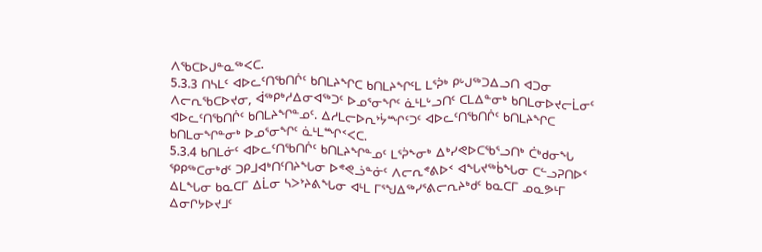ᐱᖃᑕᐅᒍᓐᓇᖅᐸᑕ.
5.3.3 ᑎᓴᒪᑦ ᐊᐅᓚᑦᑎᖃᑎᒌᑦ ᑲᑎᒪᔨᖏᑕ ᑲᑎᒪᔨᖏᑦᒪ ᒪᕐᕉᒃ ᑭᒡᒍᖅᑐᐃᓗᑎ ᐊᑐᓂ ᐱᓕᕆᖃᑕᐅᔪᓂ, ᐋᖅᑭᒃᓱᐃᓂᐊᖅᑐᑦ ᐅᓄᕐᓂᖏᑦ ᓈᒻᒪᒡᓗᑎᑦ ᑕᒪᐃᓐᓂᒃ ᑲᑎᒪᓂᐅᔪᓕᒫᓂᑦ ᐊᐅᓚᑦᑎᖃᑎᒌᑦ ᑲᑎᒪᔨᖏᓐᓄᑦ. ᐃᓱᒪᓕᐅᕆᔾᔮᙱᑦᑐᑦ ᐊᐅᓚᑦᑎᖃᑎᒌᑦ ᑲᑎᒪᔨᖏᑕ ᑲᑎᒪᓂᖏᓐᓂᒃ ᐅᓄᕐᓂᖏᑦ ᓈᒻᒪᙱᑉᐸᑕ.
5.3.4 ᑲᑎᒪᓃᑦ ᐊᐅᓚᑦᑎᖃᑎᒌᑦ ᑲᑎᒪᔨᖏᓐᓄᑦ ᒪᕐᕉᖕᓂᒃ ᐃᒃᓯᕙᐅᑕᖃᕐᓗᑎᒃ ᑖᒃᑯᓂᖓ ᕿᑭᖅᑕᓂᒃᑯᑦ ᑐᑭᒧᐊᒃᑎᑦᑎᔨᖓᓂ ᐅᕝᕙᓘᓐᓃᑦ ᐱᓕᕆᕝᕕᐅᑉ ᐊᖓᔪᖅᑳᖓᓂ ᑕᓪᓗᕈᑎᐅᑉ ᐃᒪᖓᓂ ᑲᓇᑕᒥ ᐃᒫᓂ ᓴᐳᔾᔨᕕᖓᓂ ᐊᒻᒪ ᒥᕐᖑᐃᖅᓯᕐᕕᓕᕆᔨᒃᑯᑦ ᑲᓇᑕᒥ ᓄᓇᕗᒻᒥ ᐃᓂᒋᔭᐅᔪᒧᑦ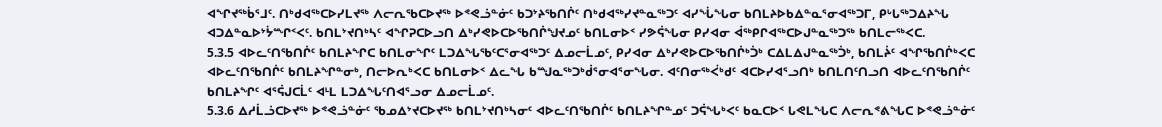ᐊᖏᔪᖅᑳᕐᒧᑦ. ᑎᒃᑯᐊᖅᑕᐅᓯᒪᔪᖅ ᐱᓕᕆᖃᑕᐅᔪᖅ ᐅᕝᕙᓘᓐᓃᑦ ᑲᑐᔾᔨᖃᑎᒌᑦ ᑎᒃᑯᐊᖅᓯᔪᓐᓇᖅᑐᑦ ᐊᓯᖔᖓᓂ ᑲᑎᒪᔨᐅᑲᐃᓐᓇᕐᓂᐊᖅᑐᒥ, ᑭᒡᒐᖅᑐᐃᔨᖓ ᐊᑐᐃᓐᓇᐅᔾᔮᙱᑉᐸᑦ. ᑲᑎᒪᔾᔪᑎᒃᓴᑦ ᐊᖏᕈᑕᐅᓗᑎ ᐃᒃᓯᕙᐅᑕᐅᖃᑎᒌᖑᔪᓄᑦ ᑲᑎᒪᓂᐅᑉ ᓯᕗᕌᖓᓂ ᑭᓯᐊᓂ ᐋᖅᑭᒋᐊᖅᑕᐅᒍᓐᓇᖅᑐᖅ ᑲᑎᒪᓕᖅᐸᑕ.
5.3.5 ᐊᐅᓚᑦᑎᖃᑎᒌᑦ ᑲᑎᒪᔨᖏᑕ ᑲᑎᒪᓂᖏᑦ ᒪᑐᐃᖓᖃᑦᑕᕐᓂᐊᖅᑐᑦ ᐃᓄᓕᒫᓄᑦ, ᑭᓯᐊᓂ ᐃᒃᓯᕙᐅᑕᐅᖃᑎᒌᒃᑑᒃ ᑕᐃᒪᐃᒍᓐᓇᖅᑑᒃ, ᑲᑎᒪᔩᑦ ᐊᖏᖃᑎᒌᒃᐸᑕ ᐊᐅᓚᑦᑎᖃᑎᒌᑦ ᑲᑎᒪᔨᖏᓐᓂᒃ, ᑎᓕᐅᕆᒃᐸᑕ ᑲᑎᒪᓂᐅᑉ ᐃᓚᖓ ᑲᙳᓇᖅᑐᒃᑰᕐᓂᐊᕐᓂᖓᓂ. ᐊᑦᑎᓂᖅᐹᒃᑯᑦ ᐊᑕᐅᓯᐊᕐᓗᑎᒃ ᑲᑎᒪᑎᑦᑎᓗᑎ ᐊᐅᓚᑦᑎᖃᑎᒌᑦ ᑲᑎᒪᔨᖏᑦ ᐊᕐᕌᒍᑕᒫᑦ ᐊᒻᒪ ᒪᑐᐃᖓᑦᑎᐊᕐᓗᓂ ᐃᓄᓕᒫᓄᑦ.
5.3.6 ᐃᓱᒫᓘᑕᐅᔪᖅ ᐅᕝᕙᓘᓐᓃᑦ ᖃᓄᐃᔾᔪᑕᐅᔪᖅ ᑲᑎᒪᔾᔪᑎᒃᓴᓂᑦ ᐊᐅᓚᑦᑎᖃᑎᒌᑦ ᑲᑎᒪᔨᖏᓐᓄᑦ ᑐᕌᖓᒃᐸᑦ ᑲᓇᑕᐅᑉ ᒐᕙᒪᖓᑕ ᐱᓕᕆᕝᕕᖓᑕ ᐅᕝᕙᓘᓐᓃᑦ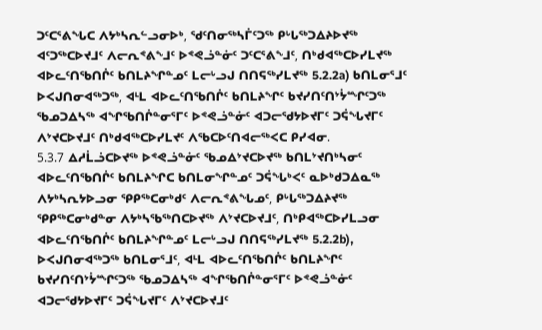ᑐᑦᑕᕐᕕᖓᑕ ᐱᔭᒃᓴᕆᓪᓗᓂᐅᒃ, ᖁᑦᑎᓂᖅᓴᒦᑦᑐᖅ ᑭᒡᒐᖅᑐᐃᔨᐅᔪᖅ ᐊᑦᑐᖅᑕᐅᔪᒧᑦ ᐱᓕᕆᕝᕕᖕᒧᑦ ᐅᕝᕙᓘᓐᓃᑦ ᑐᑦᑕᕐᕕᖕᒧᑦ, ᑎᒃᑯᐊᖅᑕᐅᓯᒪᔪᖅ ᐊᐅᓚᑦᑎᖃᑎᒌᑦ ᑲᑎᒪᔨᖏᓐᓄᑦ ᒪᓕᒡᓗᒍ ᑎᑎᕋᖅᓯᒪᔪᖅ 5.2.2a) ᑲᑎᒪᓂᕐᒧᑦ ᐅᐸᒍᑎᓂᐊᖅᑐᖅ, ᐊᒻᒪ ᐊᐅᓚᑦᑎᖃᑎᒌᑦ ᑲᑎᒪᔨᖏᑦ ᑲᔪᓯᑎᑦᑎᔾᔮᙱᑦᑐᖅ ᖃᓄᑐᐃᓴᖅ ᐊᖏᖃᑎᒌᓐᓂᕐᒥᑦ ᐅᕝᕙᓘᓐᓃᑦ ᐊᑐᓕᖁᔭᐅᔪᒥᑦ ᑐᕌᖓᔪᒥᑦ ᐱᔾᔪᑕᐅᔪᒧᑦ ᑎᒃᑯᐊᖅᑕᐅᓯᒪᔪᑦ ᐱᖃᑕᐅᑦᑎᐊᓕᖅᐸᑕ ᑭᓯᐊᓂ.
5.3.7 ᐃᓱᒫᓘᑕᐅᔪᖅ ᐅᕝᕙᓘᓐᓃᑦ ᖃᓄᐃᔾᔪᑕᐅᔪᖅ ᑲᑎᒪᔾᔪᑎᒃᓴᓂᑦ ᐊᐅᓚᑦᑎᖃᑎᒌᑦ ᑲᑎᒪᔨᖏᑕ ᑲᑎᒪᓂᖏᓐᓄᑦ ᑐᕌᖓᒃᐸᑦ ᓇᐅᒃᑯᑐᐃᓇᖅ ᐱᔭᒃᓴᕆᔭᐅᓗᓂ ᕿᑭᖅᑕᓂᒃᑯᑦ ᐱᓕᕆᕝᕕᖓᓄᑦ, ᑭᒡᒐᖅᑐᐃᔨᔪᖅ ᕿᑭᖅᑕᓂᒃᑯᓐᓂ ᐱᔭᒃᓴᖃᖅᑎᑕᐅᔪᖅ ᐱᔾᔪᑕᐅᔪᒧᑦ, ᑎᒃᑭᐊᖅᑕᐅᓯᒪᓗᓂ ᐊᐅᓚᑦᑎᖃᑎᒌᑦ ᑲᑎᒪᔨᖏᓐᓄᑦ ᒪᓕᒡᓗᒍ ᑎᑎᕋᖅᓯᒪᔪᖅ 5.2.2b), ᐅᐸᒍᑎᓂᐊᖅᑐᖅ ᑲᑎᒪᓂᕐᒧᑦ, ᐊᒻᒪ ᐊᐅᓚᑦᑎᖃᑎᒌᑦ ᑲᑎᒪᔨᖏᑦ ᑲᔪᓯᑎᑦᑎᔾᔮᙱᑦᑐᖅ ᖃᓄᑐᐃᓴᖅ ᐊᖏᖃᑎᒌᓐᓂᕐᒥᑦ ᐅᕝᕙᓘᓐᓃᑦ ᐊᑐᓕᖁᔭᐅᔪᒥᑦ ᑐᕌᖓᔪᒥᑦ ᐱᔾᔪᑕᐅᔪᒧᑦ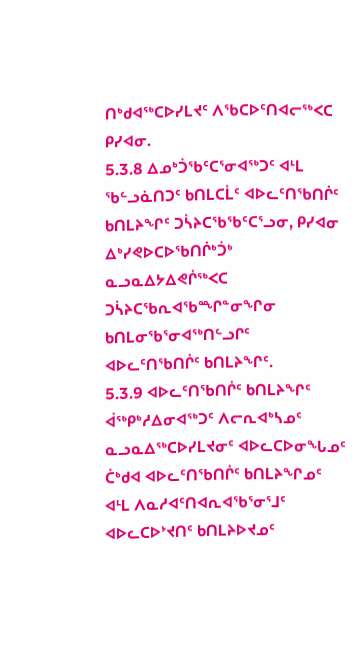ᑎᒃᑯᐊᖅᑕᐅᓯᒪᔪᑦ ᐱᖃᑕᐅᑦᑎᐊᓕᖅᐸᑕ ᑭᓯᐊᓂ.
5.3.8 ᐃᓄᒃᑑᖃᑦᑕᕐᓂᐊᖅᑐᑦ ᐊᒻᒪ ᖃᓪᓗᓈᑎᑐᑦ ᑲᑎᒪᑕᒫᑦ ᐊᐅᓚᑦᑎᖃᑎᒌᑦ ᑲᑎᒪᔨᖏᑦ ᑐᓵᔨᑕᖃᖃᑦᑕᕐᓗᓂ, ᑭᓯᐊᓂ ᐃᒃᓯᕙᐅᑕᐅᖃᑎᒌᒃᑑᒃ ᓇᓗᓇᐃᔭᐃᕙᒌᖅᐸᑕ ᑐᓵᔨᑕᖃᕆᐊᖃᙱᓐᓂᖏᓂ ᑲᑎᒪᓂᖃᕐᓂᐊᖅᑎᓪᓗᒋᑦ ᐊᐅᓚᑦᑎᖃᑎᒌᑦ ᑲᑎᒪᔨᖏᑦ.
5.3.9 ᐊᐅᓚᑦᑎᖃᑎᒌᑦ ᑲᑎᒪᔨᖏᑦ ᐋᖅᑭᒃᓱᐃᓂᐊᖅᑐᑦ ᐱᓕᕆᐊᒃᓴᓄᑦ ᓇᓗᓇᐃᖅᑕᐅᓯᒪᔪᓂᑦ ᐊᐅᓚᑕᐅᓂᖓᓄᑦ ᑖᒃᑯᐊ ᐊᐅᓚᑦᑎᖃᑎᒌᑦ ᑲᑎᒪᔨᖏᓄᑦ ᐊᒻᒪ ᐱᓇᓱᐊᑦᑎᐊᕆᐊᖃᕐᓂᕐᒧᑦ ᐊᐅᓚᑕᐅᔾᔪᑎᑦ ᑲᑎᒪᔨᐅᔪᓄᑦ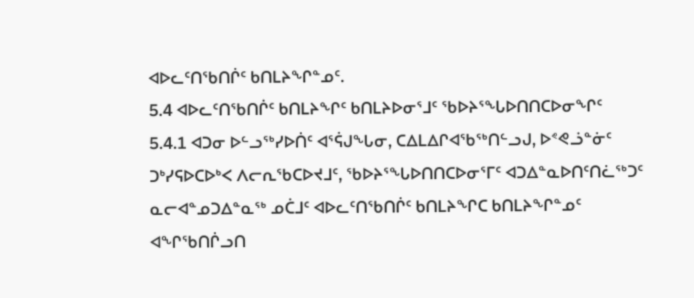ᐊᐅᓚᑦᑎᖃᑎᒌᑦ ᑲᑎᒪᔨᖏᓐᓄᑦ.
5.4 ᐊᐅᓚᑦᑎᖃᑎᒌᑦ ᑲᑎᒪᔨᖏᑦ ᑲᑎᒪᔨᐅᓂᕐᒧᑦ ᖃᐅᔨᕐᖓᐅᑎᑎᑕᐅᓂᖏᑦ
5.4.1 ᐊᑐᓂ ᐅᓪᓗᖅᓯᐅᑏᑦ ᐊᕐᕌᒍᖓᓂ, ᑕᐃᒪᐃᒋᐊᖃᖅᑎᓪᓗᒍ, ᐅᕝᕙᓘᓐᓃᑦ ᑐᒃᓯᕋᐅᑕᐅᒃᐸ ᐱᓕᕆᖃᑕᐅᔪᒧᑦ, ᖃᐅᔨᕐᖓᐅᑎᑎᑕᐅᓂᕐᒥᑦ ᐊᑐᐃᓐᓇᐅᑎᑦᑎᓛᖅᑐᑦ ᓇᓕᐊᓐᓄᑐᐃᓐᓇᖅ ᓄᑖᒧᑦ ᐊᐅᓚᑦᑎᖃᑎᒌᑦ ᑲᑎᒪᔨᖏᑕ ᑲᑎᒪᔨᖏᓐᓄᑦ ᐊᖏᖃᑎᒌᓗᑎ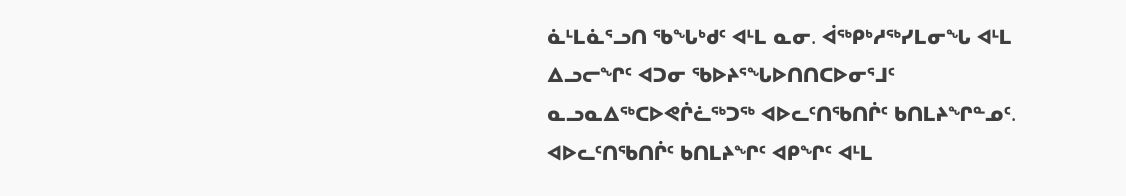ᓈᒻᒪᓈᕐᓗᑎ ᖃᖓᒃᑯᑦ ᐊᒻᒪ ᓇᓂ. ᐋᖅᑭᒃᓱᖅᓯᒪᓂᖓ ᐊᒻᒪ ᐃᓗᓕᖏᑦ ᐊᑐᓂ ᖃᐅᔨᕐᖓᐅᑎᑎᑕᐅᓂᕐᒧᑦ ᓇᓗᓇᐃᖅᑕᐅᕙᒌᓛᖅᑐᖅ ᐊᐅᓚᑦᑎᖃᑎᒌᑦ ᑲᑎᒪᔨᖏᓐᓄᑦ.
ᐊᐅᓚᑦᑎᖃᑎᒌᑦ ᑲᑎᒪᔨᖏᑦ ᐊᑭᖏᑦ ᐊᒻᒪ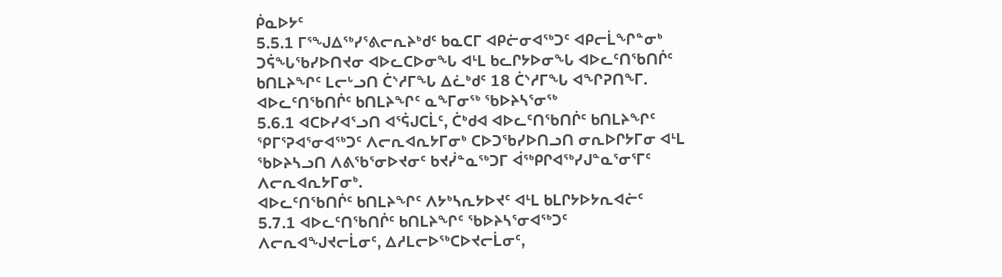ᑮᓇᐅᔭᑦ
5.5.1 ᒥᕐᖑᐃᖅᓯᕐᕕᓕᕆᔨᒃᑯᑦ ᑲᓇᑕᒥ ᐊᑭᓖᓂᐊᖅᑐᑦ ᐊᑭᓕᒫᖏᓐᓂᒃ ᑐᕌᖓᖃᓯᐅᑎᔪᓂ ᐊᐅᓚᑕᐅᓂᖓ ᐊᒻᒪ ᑲᓚᒋᔭᐅᓂᖓ ᐊᐅᓚᑦᑎᖃᑎᒌᑦ ᑲᑎᒪᔨᖏᑦ ᒪᓕᒡᓗᑎ ᑖᔅᓱᒥᖓ ᐃᓛᒃᑯᑦ 18 ᑖᔅᓱᒥᖓ ᐊᖏᕈᑎᖕᒥ.
ᐊᐅᓚᑦᑎᖃᑎᒌᑦ ᑲᑎᒪᔨᖏᑦ ᓇᖕᒥᓂᖅ ᖃᐅᔨᓴᕐᓂᖅ
5.6.1 ᐊᑕᐅᓯᐊᕐᓗᑎ ᐊᕐᕌᒍᑕᒫᑦ, ᑖᒃᑯᐊ ᐊᐅᓚᑦᑎᖃᑎᒌᑦ ᑲᑎᒪᔨᖏᑦ ᕿᒥᕐᕈᐊᕐᓂᐊᖅᑐᑦ ᐱᓕᕆᐊᕆᔭᒥᓂᒃ ᑕᐅᑐᖃᓯᐅᑎᓗᑎ ᓂᕆᐅᒋᔭᒥᓂ ᐊᒻᒪ ᖃᐅᔨᓴᓗᑎ ᐱᕕᖃᕐᓂᐅᔪᓂᑦ ᑲᔪᓰᓐᓇᖅᑐᒥ ᐋᖅᑭᒋᐊᖅᓯᒍᓐᓇᕐᓂᕐᒥᑦ ᐱᓕᕆᐊᕆᔭᒥᓂᒃ.
ᐊᐅᓚᑦᑎᖃᑎᒌᑦ ᑲᑎᒪᔨᖏᑦ ᐱᔭᒃᓴᕆᔭᐅᔪᑦ ᐊᒻᒪ ᑲᒪᒋᔭᐅᔭᕆᐊᓖᑦ
5.7.1 ᐊᐅᓚᑦᑎᖃᑎᒌᑦ ᑲᑎᒪᔨᖏᑦ ᖃᐅᔨᓴᕐᓂᐊᖅᑐᑦ ᐱᓕᕆᐊᖑᔪᓕᒫᓂᑦ, ᐃᓱᒪᓕᐅᖅᑕᐅᔪᓕᒫᓂᑦ,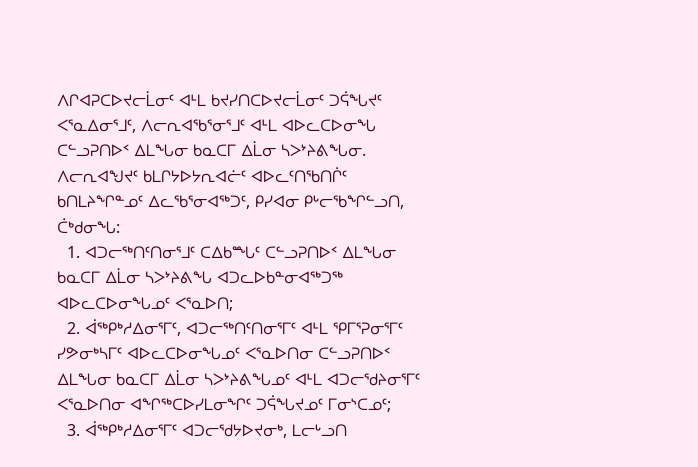ᐱᒋᐊᕈᑕᐅᔪᓕᒫᓂᑦ ᐊᒻᒪ ᑲᔪᓯᑎᑕᐅᔪᓕᒫᓂᑦ ᑐᕌᖓᔪᑦ ᐸᕐᓇᐃᓂᕐᒧᑦ, ᐱᓕᕆᐊᖃᕐᓂᕐᒧᑦ ᐊᒻᒪ ᐊᐅᓚᑕᐅᓂᖓ ᑕᓪᓗᕈᑎᐅᑉ ᐃᒪᖓᓂ ᑲᓇᑕᒥ ᐃᒫᓂ ᓴᐳᔾᔨᕕᖓᓂ. ᐱᓕᕆᐊᖑᔪᑦ ᑲᒪᒋᔭᐅᔭᕆᐊᓖᑦ ᐊᐅᓚᑦᑎᖃᑎᒌᑦ ᑲᑎᒪᔨᖏᓐᓄᑦ ᐃᓚᖃᕐᓂᐊᖅᑐᑦ, ᑭᓯᐊᓂ ᑭᒡᓕᖃᖏᓪᓗᑎ, ᑖᒃᑯᓂᖓ:
  1. ᐊᑐᓕᖅᑎᑦᑎᓂᕐᒧᑦ ᑕᐃᑲᙵᑦ ᑕᓪᓗᕈᑎᐅᑉ ᐃᒪᖓᓂ ᑲᓇᑕᒥ ᐃᒫᓂ ᓴᐳᔾᔨᕕᖓ ᐊᑐᓚᐅᑲᓐᓂᐊᖅᑐᖅ ᐊᐅᓚᑕᐅᓂᖓᓄᑦ ᐸᕐᓇᐅᑎ;
  2. ᐋᖅᑭᒃᓱᐃᓂᕐᒥᑦ, ᐊᑐᓕᖅᑎᑦᑎᓂᕐᒥᑦ ᐊᒻᒪ ᕿᒥᕐᕈᓂᕐᒥᑦ ᓯᕗᓂᒃᓴᒥᑦ ᐊᐅᓚᑕᐅᓂᖓᓄᑦ ᐸᕐᓇᐅᑎᓂ ᑕᓪᓗᕈᑎᐅᑉ ᐃᒪᖓᓂ ᑲᓇᑕᒥ ᐃᒫᓂ ᓴᐳᔾᔨᕕᖓᓄᑦ ᐊᒻᒪ ᐊᑐᓕᖁᔨᓂᕐᒥᑦ ᐸᕐᓇᐅᑎᓂ ᐊᖏᖅᑕᐅᓯᒪᓂᖏᑦ ᑐᕌᖓᔪᓄᑦ ᒥᓂᔅᑕᓄᑦ;
  3. ᐋᖅᑭᒃᓱᐃᓂᕐᒥᑦ ᐊᑐᓕᖁᔭᐅᔪᓂᒃ, ᒪᓕᒡᓗᑎ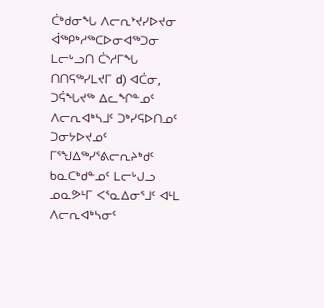ᑖᒃᑯᓂᖓ ᐱᓕᕆᔾᔪᓯᐅᔪᓂ ᐋᖅᑭᒃᓱᖅᑕᐅᓂᐊᖅᑐᓂ ᒪᓕᒡᓗᑎ ᑖᔅᓱᒥᖓ ᑎᑎᕋᖅᓯᒪᔪᒥ d) ᐊᑖᓂ, ᑐᕌᖓᔪᖅ ᐃᓚᖏᓐᓄᑦ ᐱᓕᕆᐊᒃᓴᒧᑦ ᑐᒃᓯᕋᐅᑎᓄᑦ ᑐᓂᔭᐅᔪᓄᑦ ᒥᕐᖑᐃᖅᓯᕐᕕᓕᕆᔨᒃᑯᑦ ᑲᓇᑕᒃᑯᓐᓄᑦ ᒪᓕᒡᒍᓗ ᓄᓇᕗᒻᒥ ᐸᕐᓇᐃᓂᕐᒧᑦ ᐊᒻᒪ ᐱᓕᕆᐊᒃᓴᓂᑦ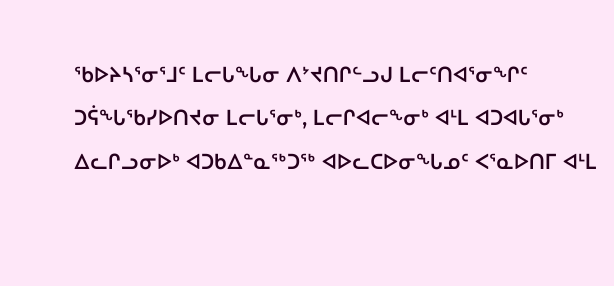ᖃᐅᔨᓴᕐᓂᕐᒧᑦ ᒪᓕᒐᖓᓂ ᐱᔾᔪᑎᒋᓪᓗᒍ ᒪᓕᑦᑎᐊᕐᓂᖏᑦ ᑐᕌᖓᖃᓯᐅᑎᔪᓂ ᒪᓕᒐᕐᓂᒃ, ᒪᓕᒋᐊᓕᖕᓂᒃ ᐊᒻᒪ ᐊᑐᐊᒐᕐᓂᒃ ᐃᓚᒋᓗᓂᐅᒃ ᐊᑐᑲᐃᓐᓇᖅᑐᖅ ᐊᐅᓚᑕᐅᓂᖓᓄᑦ ᐸᕐᓇᐅᑎᒥ ᐊᒻᒪ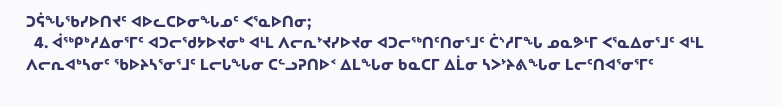ᑐᕌᖓᖃᓯᐅᑎᔪᑦ ᐊᐅᓚᑕᐅᓂᖓᓄᑦ ᐸᕐᓇᐅᑎᓂ;
  4. ᐋᖅᑭᒃᓱᐃᓂᕐᒥᑦ ᐊᑐᓕᖁᔭᐅᔪᓂᒃ ᐊᒻᒪ ᐱᓕᕆᔾᔪᓯᐅᔪᓂ ᐊᑐᓕᖅᑎᑦᑎᓂᕐᒧᑦ ᑖᔅᓱᒥᖓ ᓄᓇᕗᒻᒥ ᐸᕐᓇᐃᓂᕐᒧᑦ ᐊᒻᒪ ᐱᓕᕆᐊᒃᓴᓂᑦ ᖃᐅᔨᓴᕐᓂᕐᒧᑦ ᒪᓕᒐᖓᓂ ᑕᓪᓗᕈᑎᐅᑉ ᐃᒪᖓᓂ ᑲᓇᑕᒥ ᐃᒫᓂ ᓴᐳᔾᔨᕕᖓᓂ ᒪᓕᑦᑎᐊᕐᓂᕐᒥᑦ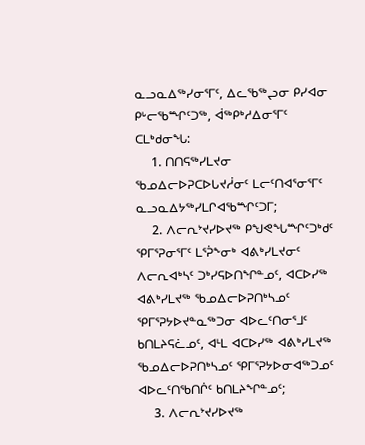ᓇᓗᓇᐃᖅᓯᓂᕐᒥᑦ, ᐃᓚᖃᖅᖢᓂ ᑭᓯᐊᓂ ᑭᒡᓕᖃᙱᑦᑐᖅ, ᐋᖅᑭᒃᓱᐃᓂᕐᒥᑦ ᑕᒪᒃᑯᓂᖓ:
    1. ᑎᑎᕋᖅᓯᒪᔪᓂ ᖃᓄᐃᓕᐅᕈᑕᐅᒐᔪᓲᓂᑦ ᒪᓕᑦᑎᐊᕐᓂᕐᒥᑦ ᓇᓗᓇᐃᔭᖅᓯᒪᒋᐊᖃᙱᑦᑐᒥ;
    2. ᐱᓕᕆᔾᔪᓯᐅᔪᖅ ᑭᖑᕙᖓᙱᑦᑐᒃᑯᑦ ᕿᒥᕐᕈᓂᕐᒥᑦ ᒪᕐᕉᖕᓂᒃ ᐊᕕᒃᓯᒪᔪᓂᑦ ᐱᓕᕆᐊᒃᓴᑦ ᑐᒃᓯᕋᐅᑎᖏᓐᓄᑦ, ᐊᑕᐅᓯᖅ ᐊᕕᒃᓯᒪᔪᖅ ᖃᓄᐃᓕᐅᕈᑎᒃᓴᓄᑦ ᕿᒥᕐᕈᔭᐅᔪᓐᓇᖅᑐᓂ ᐊᐅᓚᑦᑎᓂᕐᒧᑦ ᑲᑎᒪᔨᕋᓛᓄᑦ, ᐊᒻᒪ ᐊᑕᐅᓯᖅ ᐊᕕᒃᓯᒪᔪᖅ ᖃᓄᐃᓕᐅᕈᑎᒃᓴᓄᑦ ᕿᒥᕐᕈᔭᐅᓂᐊᖅᑐᓄᑦ ᐊᐅᓚᑦᑎᖃᑎᒌᑦ ᑲᑎᒪᔨᖏᓐᓄᑦ;
    3. ᐱᓕᕆᔾᔪᓯᐅᔪᖅ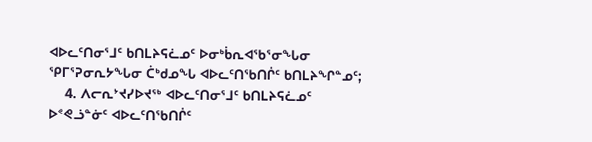ᐊᐅᓚᑦᑎᓂᕐᒧᑦ ᑲᑎᒪᔨᕋᓛᓄᑦ ᐅᓂᒃᑳᕆᐊᖃᕐᓂᖓᓂ ᕿᒥᕐᕈᓂᕆᔭᖓᓂ ᑖᒃᑯᓄᖓ ᐊᐅᓚᑦᑎᖃᑎᒌᑦ ᑲᑎᒪᔨᖏᓐᓄᑦ;
    4. ᐱᓕᕆᔾᔪᓯᐅᔪᖅ ᐊᐅᓚᑦᑎᓂᕐᒧᑦ ᑲᑎᒪᔨᕋᓛᓄᑦ ᐅᕝᕙᓘᓐᓃᑦ ᐊᐅᓚᑦᑎᖃᑎᒌᑦ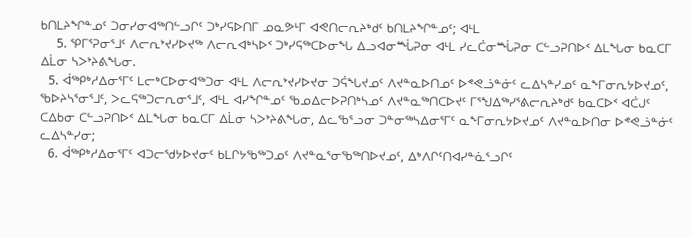ᑲᑎᒪᔨᖏᓐᓄᑦ ᑐᓂᓯᓂᐊᖅᑎᓪᓗᒋᑦ ᑐᒃᓯᕋᐅᑎᒥ ᓄᓇᕗᒻᒥ ᐊᕙᑎᓕᕆᔨᒃᑯᑦ ᑲᑎᒪᔨᖏᓐᓄᑦ; ᐊᒻᒪ
    5. ᕿᒥᕐᕈᓂᕐᒧᑦ ᐱᓕᕆᔾᔪᓯᐅᔪᖅ ᐱᓕᕆᐊᒃᓴᐅᑉ ᑐᒃᓯᕋᖅᑕᐅᓂᖓ ᐃᓗᐊᓂᙶᕈᓂ ᐊᒻᒪ ᓯᓚᑖᓂᙶᕈᓂ ᑕᓪᓗᕈᑎᐅᑉ ᐃᒪᖓᓂ ᑲᓇᑕᒥ ᐃᒫᓂ ᓴᐳᔾᔨᕕᖓᓂ.
  5. ᐋᖅᑭᒃᓱᐃᓂᕐᒥᑦ ᒪᓕᒃᑕᐅᓂᐊᖅᑐᓂ ᐊᒻᒪ ᐱᓕᕆᔾᔪᓯᐅᔪᓂ ᑐᕌᖓᔪᓄᑦ ᐱᔪᓐᓇᐅᑎᓄᑦ ᐅᕝᕙᓘᓐᓃᑦ ᓚᐃᓴᓐᓯᓄᑦ ᓇᖕᒥᓂᕆᔭᐅᔪᓄᑦ, ᖃᐅᔨᓴᕐᓂᕐᒧᑦ, ᐳᓚᕋᖅᑐᓕᕆᓂᕐᒧᑦ, ᐊᒻᒪ ᐊᓯᖏᓐᓄᑦ ᖃᓄᐃᓕᐅᕈᑎᒃᓴᓄᑦ ᐱᔪᓐᓇᖅᑎᑕᐅᔪᑦ ᒥᕐᖑᐃᖅᓯᕐᕕᓕᕆᔨᒃᑯᑦ ᑲᓇᑕᐅᑉ ᐊᑖᒍᑦ ᑕᐃᑲᓂ ᑕᓪᓗᕈᑎᐅᑉ ᐃᒪᖓᓂ ᑲᓇᑕᒥ ᐃᒫᓂ ᓴᐳᔾᔨᕕᖓᓂ, ᐃᓚᖃᕐᓗᓂ ᑐᓐᓂᖅᓴᐃᓂᕐᒥᑦ ᓇᖕᒥᓂᕆᔭᐅᔪᓄᑦ ᐱᔪᓐᓇᐅᑎᓂ ᐅᕝᕙᓘᓐᓃᑦ ᓚᐃᓴᓐᓯᓂ;
  6. ᐋᖅᑭᒃᓱᐃᓂᕐᒥᑦ ᐊᑐᓕᖁᔭᐅᔪᓂᑦ ᑲᒪᒋᔭᖃᖅᑐᓄᑦ ᐱᔪᓐᓇᕐᓂᖃᖅᑎᐅᔪᓄᑦ, ᐃᒃᐱᒋᑦᑎᐊᓯᓐᓈᕐᓗᒋᑦ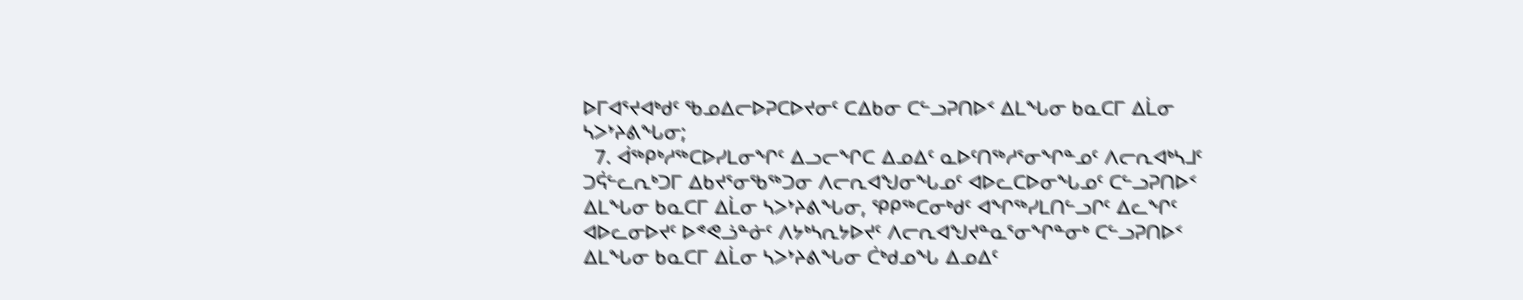ᐅᒥᐊᕐᔪᐊᒃᑯᑦ ᖃᓄᐃᓕᐅᕈᑕᐅᔪᓂᑦ ᑕᐃᑲᓂ ᑕᓪᓗᕈᑎᐅᑉ ᐃᒪᖓᓂ ᑲᓇᑕᒥ ᐃᒫᓂ ᓴᐳᔾᔨᕕᖓᓂ;
  7. ᐋᖅᑭᒃᓱᖅᑕᐅᓯᒪᓂᖏᑦ ᐃᓗᓕᖏᑕ ᐃᓄᐃᑦ ᓇᐅᑦᑎᖅᓱᕐᓂᖏᓐᓄᑦ ᐱᓕᕆᐊᒃᓴᒧᑦ ᑐᕌᓪᓚᕆᒃᑐᒥ ᐃᑲᔪᕐᓂᖃᖅᑐᓂ ᐱᓕᕆᐊᖑᓂᖓᓄᑦ ᐊᐅᓚᑕᐅᓂᖓᓄᑦ ᑕᓪᓗᕈᑎᐅᑉ ᐃᒪᖓᓂ ᑲᓇᑕᒥ ᐃᒫᓂ ᓴᐳᔾᔨᕕᖓᓂ, ᕿᑭᖅᑕᓂᒃᑯᑦ ᐊᖏᖅᓯᒪᑎᓪᓗᒋᑦ ᐃᓚᖏᑦ ᐊᐅᓚᓂᐅᔪᑦ ᐅᕝᕙᓘᓐᓃᑦ ᐱᔭᒃᓴᕆᔭᐅᔪᑦ ᐱᓕᕆᐊᖑᔪᓐᓇᕐᓂᖏᓐᓂᒃ ᑕᓪᓗᕈᑎᐅᑉ ᐃᒪᖓᓂ ᑲᓇᑕᒥ ᐃᒫᓂ ᓴᐳᔾᔨᕕᖓᓂ ᑖᒃᑯᓄᖓ ᐃᓄᐃᑦ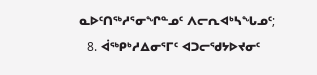ᓇᐅᑦᑎᖅᓱᕐᓂᖏᓐᓄᑦ ᐱᓕᕆᐊᒃᓴᖓᓄᑦ;
  8. ᐋᖅᑭᒃᓱᐃᓂᕐᒥᑦ ᐊᑐᓕᖁᔭᐅᔪᓂᑦ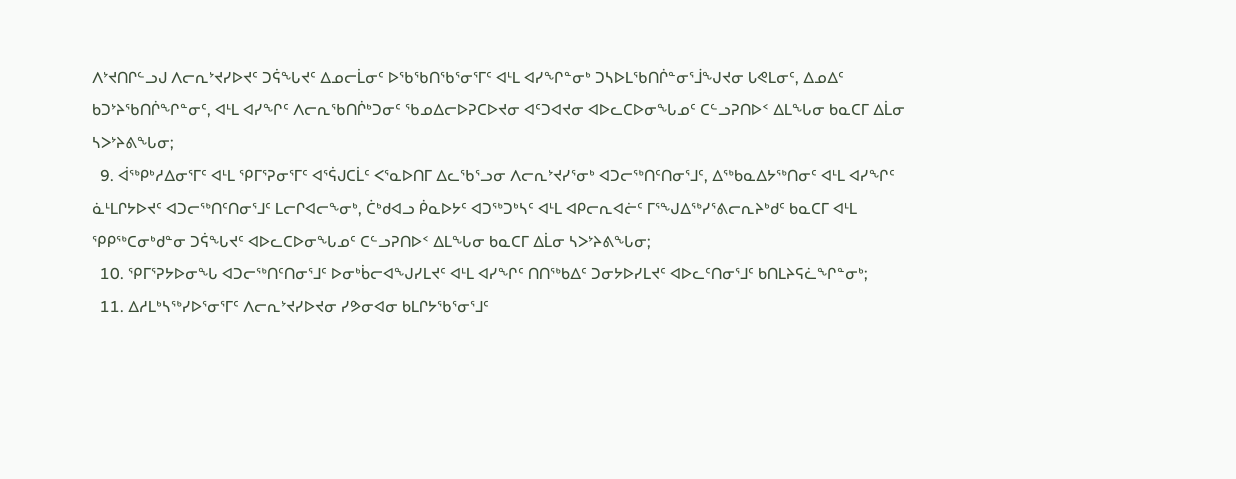ᐱᔾᔪᑎᒋᓪᓗᒍ ᐱᓕᕆᔾᔪᓯᐅᔪᑦ ᑐᕌᖓᔪᑦ ᐃᓄᓕᒫᓂᑦ ᐅᖃᖃᑎᖃᕐᓂᕐᒥᑦ ᐊᒻᒪ ᐊᓯᖏᓐᓂᒃ ᑐᓴᐅᒪᖃᑎᒌᓐᓂᕐᒨᖑᔪᓂ ᒐᕙᒪᓂᑦ, ᐃᓄᐃᑦ ᑲᑐᔾᔨᖃᑎᒌᖏᓐᓂᑦ, ᐊᒻᒪ ᐊᓯᖏᑦ ᐱᓕᕆᖃᑎᒌᒃᑐᓂᑦ ᖃᓄᐃᓕᐅᕈᑕᐅᔪᓂ ᐊᑦᑐᐊᔪᓂ ᐊᐅᓚᑕᐅᓂᖓᓄᑦ ᑕᓪᓗᕈᑎᐅᑉ ᐃᒪᖓᓂ ᑲᓇᑕᒥ ᐃᒫᓂ ᓴᐳᔾᔨᕕᖓᓂ;
  9. ᐋᖅᑭᒃᓱᐃᓂᕐᒥᑦ ᐊᒻᒪ ᕿᒥᕐᕈᓂᕐᒥᑦ ᐊᕐᕌᒍᑕᒫᑦ ᐸᕐᓇᐅᑎᒥ ᐃᓚᖃᕐᓗᓂ ᐱᓕᕆᔾᔪᓯᕐᓂᒃ ᐊᑐᓕᖅᑎᑦᑎᓂᕐᒧᑦ, ᐃᖅᑲᓇᐃᔭᖅᑎᓂᑦ ᐊᒻᒪ ᐊᓯᖏᑦ ᓈᒻᒪᒋᔭᐅᔪᑦ ᐊᑐᓕᖅᑎᑦᑎᓂᕐᒧᑦ ᒪᓕᒋᐊᓕᖕᓂᒃ, ᑖᒃᑯᐊᓗ ᑮᓇᐅᔭᑦ ᐊᑐᖅᑐᒃᓴᑦ ᐊᒻᒪ ᐊᑭᓕᕆᐊᓖᑦ ᒥᕐᖑᐃᖅᓯᕐᕕᓕᕆᔨᒃᑯᑦ ᑲᓇᑕᒥ ᐊᒻᒪ ᕿᑭᖅᑕᓂᒃᑯᓐᓂ ᑐᕌᖓᔪᑦ ᐊᐅᓚᑕᐅᓂᖓᓄᑦ ᑕᓪᓗᕈᑎᐅᑉ ᐃᒪᖓᓂ ᑲᓇᑕᒥ ᐃᒫᓂ ᓴᐳᔾᔨᕕᖓᓂ;
  10. ᕿᒥᕐᕈᔭᐅᓂᖓ ᐊᑐᓕᖅᑎᑦᑎᓂᕐᒧᑦ ᐅᓂᒃᑳᓕᐊᖑᓯᒪᔪᑦ ᐊᒻᒪ ᐊᓯᖏᑦ ᑎᑎᖅᑲᐃᑦ ᑐᓂᔭᐅᓯᒪᔪᑦ ᐊᐅᓚᑦᑎᓂᕐᒧᑦ ᑲᑎᒪᔨᕋᓛᖏᓐᓂᒃ;
  11. ᐃᓱᒪᒃᓴᖅᓯᐅᕐᓂᕐᒥᑦ ᐱᓕᕆᔾᔪᓯᐅᔪᓂ ᓯᕗᓂᐊᓂ ᑲᒪᒋᔭᖃᕐᓂᕐᒧᑦ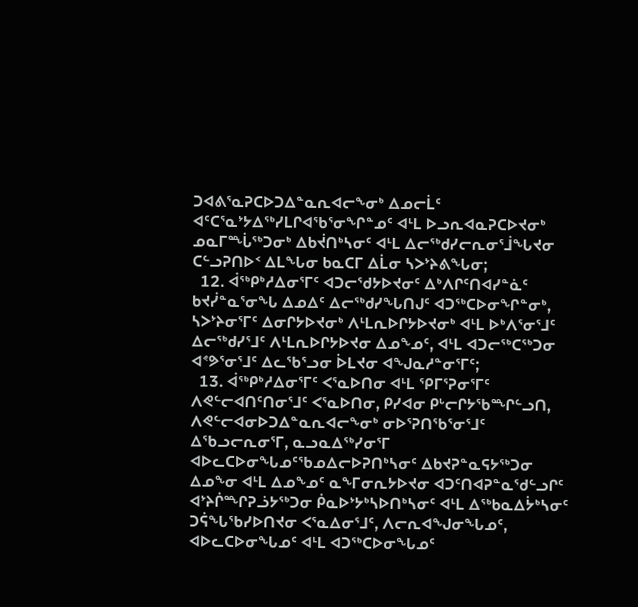ᑐᐊᕕᕐᓇᕈᑕᐅᑐᐃᓐᓇᕆᐊᓕᖕᓂᒃ ᐃᓄᓕᒫᑦ ᐊᑦᑕᕐᓇᔾᔭᐃᖅᓯᒪᒋᐊᖃᕐᓂᖏᓐᓄᑦ ᐊᒻᒪ ᐅᓗᕆᐊᓇᕈᑕᐅᔪᓂᒃ ᓄᓇᒥᙶᖅᑐᓂᒃ ᐃᑲᔫᑎᒃᓴᓂᑦ ᐊᒻᒪ ᐃᓕᖅᑯᓯᓕᕆᓂᕐᒨᖓᔪᓂ ᑕᓪᓗᕈᑎᐅᑉ ᐃᒪᖓᓂ ᑲᓇᑕᒥ ᐃᒫᓂ ᓴᐳᔾᔨᕕᖓᓂ;
  12. ᐋᖅᑭᒃᓱᐃᓂᕐᒥᑦ ᐊᑐᓕᖁᔭᐅᔪᓂᑦ ᐃᒃᐱᒋᑦᑎᐊᓯᓐᓈᑦ ᑲᔪᓰᓐᓇᕐᓂᖓ ᐃᓄᐃᑦ ᐃᓕᖅᑯᓯᖓᑎᒍᑦ ᐊᑐᖅᑕᐅᓂᖏᓐᓂᒃ, ᓴᐳᔾᔨᓂᕐᒥᑦ ᐃᓂᒋᔭᐅᔪᓂᒃ ᐱᒻᒪᕆᐅᒋᔭᐅᔪᓂᒃ ᐊᒻᒪ ᐅᒃᐱᕐᓂᕐᒧᑦ ᐃᓕᖅᑯᓯᕐᒧᑦ ᐱᒻᒪᕆᐅᒋᔭᐅᔪᓂ ᐃᓄᖕᓄᑦ, ᐊᒻᒪ ᐊᑐᓕᖅᑕᖅᑐᓂ ᐊᕝᕗᕐᓂᕐᒧᑦ ᐃᓚᖃᕐᓗᓂ ᐆᒪᔪᓂ ᐊᖑᓇᓱᓐᓂᕐᒥᑦ;
  13. ᐋᖅᑭᒃᓱᐃᓂᕐᒥᑦ ᐸᕐᓇᐅᑎᓂ ᐊᒻᒪ ᕿᒥᕐᕈᓂᕐᒥᑦ ᐱᕙᓪᓕᐊᑎᑦᑎᓂᕐᒧᑦ ᐸᕐᓇᐅᑎᓂ, ᑭᓯᐊᓂ ᑭᒡᓕᒋᔭᖃᙱᓪᓗᑎ, ᐱᕙᓪᓕᐊᓂᐅᑐᐃᓐᓇᕆᐊᓕᖕᓂᒃ ᓂᐅᕐᕈᑎᖃᕐᓂᕐᒧᑦ ᐃᖃᓗᓕᕆᓂᕐᒥ, ᓇᓗᓇᐃᖅᓯᓂᕐᒥ ᐊᐅᓚᑕᐅᓂᖓᓄᑦᖃᓄᐃᓕᐅᕈᑎᒃᓴᓂᑦ ᐃᑲᔪᕈᓐᓇᕋᔭᖅᑐᓂ ᐃᓄᖕᓂ ᐊᒻᒪ ᐃᓄᖕᓄᑦ ᓇᖕᒥᓂᕆᔭᐅᔪᓂ ᐊᑐᑦᑎᐊᕈᓐᓇᖁᓪᓗᒋᑦ ᐊᔾᔨᒌᙱᕈᓘᔭᖅᑐᓂ ᑮᓇᐅᔾᔭᒃᓴᐅᑎᒃᓴᓂᑦ ᐊᒻᒪ ᐃᖅᑲᓇᐃᔮᒃᓴᓂᑦ ᑐᕌᖓᖃᓯᐅᑎᔪᓂ ᐸᕐᓇᐃᓂᕐᒧᑦ, ᐱᓕᕆᐊᖑᓂᖓᓄᑦ, ᐊᐅᓚᑕᐅᓂᖓᓄᑦ ᐊᒻᒪ ᐊᑐᖅᑕᐅᓂᖓᓄᑦ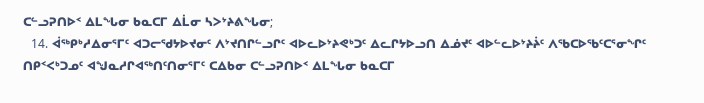ᑕᓪᓗᕈᑎᐅᑉ ᐃᒪᖓᓂ ᑲᓇᑕᒥ ᐃᒫᓂ ᓴᐳᔾᔨᕕᖓᓂ;
  14. ᐋᖅᑭᒃᓱᐃᓂᕐᒥᑦ ᐊᑐᓕᖁᔭᐅᔪᓂᑦ ᐱᔾᔪᑎᒋᓪᓗᒋᑦ ᐊᐅᓚᐅᔾᔨᕙᒃᑐᑦ ᐃᓚᒋᔭᐅᓗᑎ ᐃᓅᔪᑦ ᐊᐅᓪᓚᐅᔾᔨᔩᑦ ᐱᖃᑕᐅᖃᑦᑕᕐᓂᖏᑦ ᑎᑭᑉᐸᒃᑐᓄᑦ ᐊᖑᓇᓱᒋᐊᖅᑎᑦᑎᓂᕐᒥᑦ ᑕᐃᑲᓂ ᑕᓪᓗᕈᑎᐅᑉ ᐃᒪᖓᓂ ᑲᓇᑕᒥ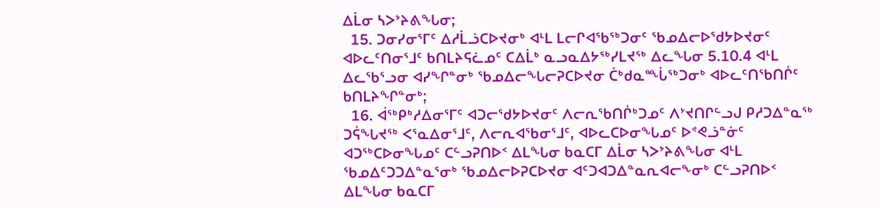ᐃᒫᓂ ᓴᐳᔾᔨᕕᖓᓂ;
  15. ᑐᓂᓯᓂᕐᒥᑦ ᐃᓱᒫᓘᑕᐅᔪᓂᒃ ᐊᒻᒪ ᒪᓕᒋᐊᖃᖅᑐᓂᑦ ᖃᓄᐃᓕᐅᖁᔭᐅᔪᓂᑦ ᐊᐅᓚᑦᑎᓂᕐᒧᑦ ᑲᑎᒪᔨᕋᓛᓄᑦ ᑕᐃᒫᒃ ᓇᓗᓇᐃᔭᖅᓯᒪᔪᖅ ᐃᓚᖓᓂ 5.10.4 ᐊᒻᒪ ᐃᓚᖃᕐᓗᓂ ᐊᓯᖏᓐᓂᒃ ᖃᓄᐃᓕᖓᓕᕈᑕᐅᔪᓂ ᑖᒃᑯᓇᙶᖅᑐᓂᒃ ᐊᐅᓚᑦᑎᖃᑎᒌᑦ ᑲᑎᒪᔨᖏᓐᓂᒃ;
  16. ᐋᖅᑭᒃᓱᐃᓂᕐᒥᑦ ᐊᑐᓕᖁᔭᐅᔪᓂᑦ ᐱᓕᕆᖃᑎᒌᒃᑐᓄᑦ ᐱᔾᔪᑎᒋᓪᓗᒍ ᑭᓱᑐᐃᓐᓇᖅ ᑐᕌᖓᔪᖅ ᐸᕐᓇᐃᓂᕐᒧᑦ, ᐱᓕᕆᐊᖃᓂᕐᒧᑦ, ᐊᐅᓚᑕᐅᓂᖓᓄᑦ ᐅᕝᕙᓘᓐᓃᑦ ᐊᑐᖅᑕᐅᓂᖓᓄᑦ ᑕᓪᓗᕈᑎᐅᑉ ᐃᒪᖓᓂ ᑲᓇᑕᒥ ᐃᒫᓂ ᓴᐳᔾᔨᕕᖓᓂ ᐊᒻᒪ ᖃᓄᐃᑦᑐᑐᐃᓐᓇᕐᓂᒃ ᖃᓄᐃᓕᐅᕈᑕᐅᔪᓂ ᐊᑦᑐᐊᑐᐃᓐᓇᕆᐊᓕᖕᓂᒃ ᑕᓪᓗᕈᑎᐅᑉ ᐃᒪᖓᓂ ᑲᓇᑕᒥ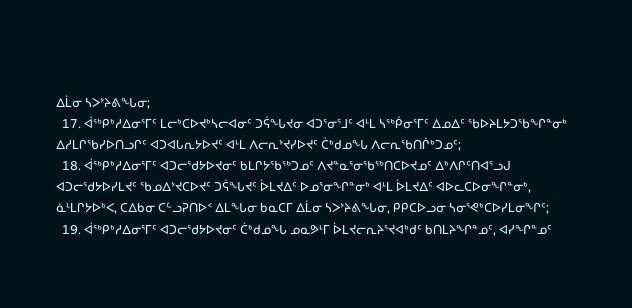ᐃᒫᓂ ᓴᐳᔾᔨᕕᖓᓂ;
  17. ᐋᖅᑭᒃᓱᐃᓂᕐᒥᑦ ᒪᓕᒃᑕᐅᔪᒃᓴᓕᐊᓂᑦ ᑐᕌᖓᔪᓂ ᐊᑐᕐᓂᕐᒧᑦ ᐊᒻᒪ ᓴᖅᑮᓂᕐᒥᑦ ᐃᓄᐃᑦ ᖃᐅᔨᒪᔭᑐᖃᖏᓐᓂᒃ ᐃᓱᒪᒋᖃᓯᐅᑎᓗᒋᑦ ᐊᑐᐊᒐᕆᔭᐅᔪᑦ ᐊᒻᒪ ᐱᓕᕆᔾᔪᓯᐅᔪᑦ ᑖᒃᑯᓄᖓ ᐱᓕᕆᖃᑎᒌᒃᑐᓄᑦ;
  18. ᐋᖅᑭᒃᓱᐃᓂᕐᒥᑦ ᐊᑐᓕᖁᔭᐅᔪᓂᑦ ᑲᒪᒋᔭᖃᖅᑐᓄᑦ ᐱᔪᓐᓇᕐᓂᖃᖅᑎᑕᐅᔪᓄᑦ ᐃᒃᐱᒋᑦᑎᐊᕐᓗᒍ ᐊᑐᓕᖁᔭᐅᓯᒪᔪᑦ ᖃᓄᐃᔾᔪᑕᐅᔪᑦ ᑐᕌᖓᔪᑦ ᐆᒪᔪᐃᑦ ᐅᓄᕐᓂᖏᓐᓂᒃ ᐊᒻᒪ ᐆᒪᔪᐃᑦ ᐊᐅᓚᑕᐅᓂᖏᓐᓂᒃ, ᓈᒻᒪᒋᔭᐅᒃᐸ, ᑕᐃᑲᓂ ᑕᓪᓗᕈᑎᐅᑉ ᐃᒪᖓᓂ ᑲᓇᑕᒥ ᐃᒫᓂ ᓴᐳᔾᔨᕕᖓᓂ, ᑭᑭᑕᐅᓗᓂ ᓴᓂᕐᕙᒃᑕᐅᓯᒪᓂᖏᑦ;
  19. ᐋᖅᑭᒃᓱᐃᓂᕐᒥᑦ ᐊᑐᓕᖁᔭᐅᔪᓂᑦ ᑖᒃᑯᓄᖓ ᓄᓇᕗᒻᒥ ᐆᒪᔪᓕᕆᔨᕐᔪᐊᒃᑯᑦ ᑲᑎᒪᔨᖏᓐᓄᑦ, ᐊᓯᖏᓐᓄᑦ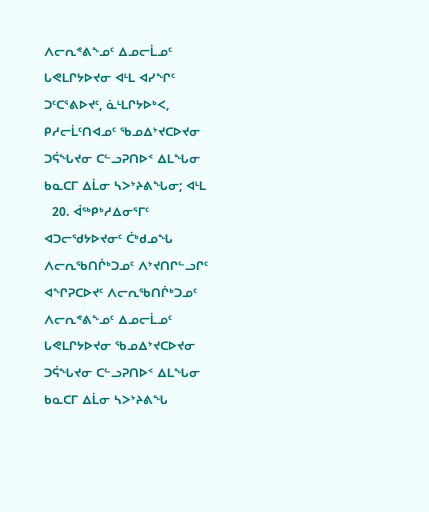ᐱᓕᕆᕝᕕᖕᓄᑦ ᐃᓄᓕᒫᓄᑦ ᒐᕙᒪᒋᔭᐅᔪᓂ ᐊᒻᒪ ᐊᓯᖏᑦ ᑐᑦᑕᕐᕕᐅᔪᑦ, ᓈᒻᒪᒋᔭᐅᒃᐸ, ᑭᓱᓕᒫᑦᑎᐊᓄᑦ ᖃᓄᐃᔾᔪᑕᐅᔪᓂ ᑐᕌᖓᔪᓂ ᑕᓪᓗᕈᑎᐅᑉ ᐃᒪᖓᓂ ᑲᓇᑕᒥ ᐃᒫᓂ ᓴᐳᔾᔨᕕᖓᓂ; ᐊᒻᒪ
  20. ᐋᖅᑭᒃᓱᐃᓂᕐᒥᑦ ᐊᑐᓕᖁᔭᐅᔪᓂᑦ ᑖᒃᑯᓄᖓ ᐱᓕᕆᖃᑎᒌᒃᑐᓄᑦ ᐱᔾᔪᑎᒋᓪᓗᒋᑦ ᐊᖏᕈᑕᐅᔪᑦ ᐱᓕᕆᖃᑎᒌᒃᑐᓄᑦ ᐱᓕᕆᕝᕕᖕᓄᑦ ᐃᓄᓕᒫᓄᑦ ᒐᕙᒪᒋᔭᐅᔪᓂ ᖃᓄᐃᔾᔪᑕᐅᔪᓂ ᑐᕌᖓᔪᓂ ᑕᓪᓗᕈᑎᐅᑉ ᐃᒪᖓᓂ ᑲᓇᑕᒥ ᐃᒫᓂ ᓴᐳᔾᔨᕕᖓ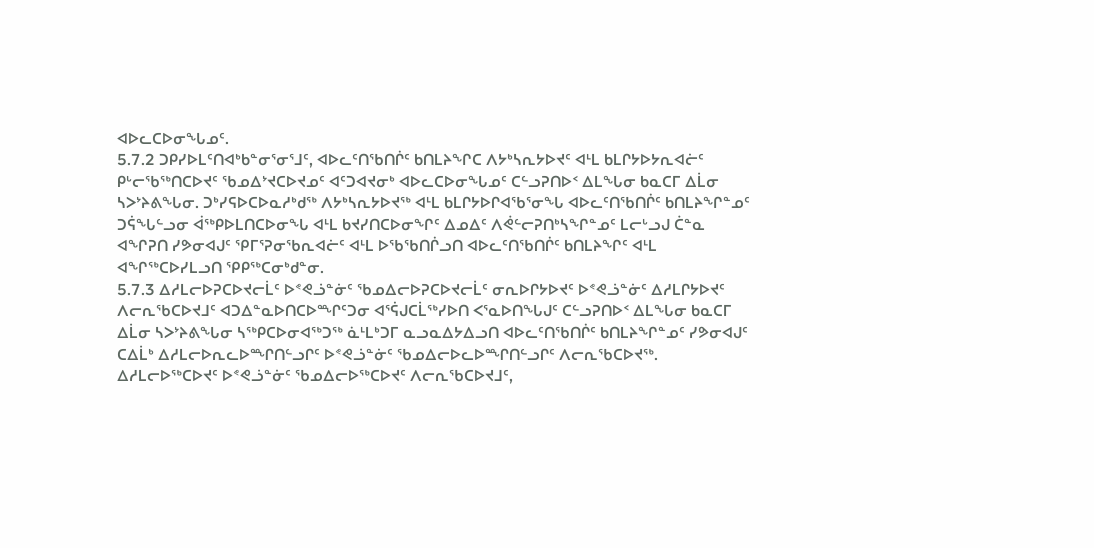ᐊᐅᓚᑕᐅᓂᖓᓄᑦ.
5.7.2 ᑐᑭᓯᐅᒪᑦᑎᐊᒃᑲᓐᓂᕐᓂᕐᒧᑦ, ᐊᐅᓚᑦᑎᖃᑎᒌᑦ ᑲᑎᒪᔨᖏᑕ ᐱᔭᒃᓴᕆᔭᐅᔪᑦ ᐊᒻᒪ ᑲᒪᒋᔭᐅᔭᕆᐊᓖᑦ ᑭᒡᓕᖃᖅᑎᑕᐅᔪᑦ ᖃᓄᐃᔾᔪᑕᐅᔪᓄᑦ ᐊᑦᑐᐊᔪᓂᒃ ᐊᐅᓚᑕᐅᓂᖓᓄᑦ ᑕᓪᓗᕈᑎᐅᑉ ᐃᒪᖓᓂ ᑲᓇᑕᒥ ᐃᒫᓂ ᓴᐳᔾᔨᕕᖓᓂ. ᑐᒃᓯᕋᐅᑕᐅᓇᓱᒃᑯᖅ ᐱᔭᒃᓴᕆᔭᐅᔪᖅ ᐊᒻᒪ ᑲᒪᒋᔭᐅᒋᐊᖃᕐᓂᖓ ᐊᐅᓚᑦᑎᖃᑎᒌᑦ ᑲᑎᒪᔨᖏᓐᓄᑦ ᑐᕌᖓᓪᓗᓂ ᐋᖅᑭᐅᒪᑎᑕᐅᓂᖓ ᐊᒻᒪ ᑲᔪᓯᑎᑕᐅᓂᖏᑦ ᐃᓄᐃᑦ ᐱᕚᓪᓕᕈᑎᒃᓴᖏᓐᓄᑦ ᒪᓕᒡᓗᒍ ᑖᓐᓇ ᐊᖏᕈᑎ ᓯᕗᓂᐊᒍᑦ ᕿᒥᕐᕈᓂᖃᕆᐊᓖᑦ ᐊᒻᒪ ᐅᖃᖃᑎᒌᓗᑎ ᐊᐅᓚᑦᑎᖃᑎᒌᑦ ᑲᑎᒪᔨᖏᑦ ᐊᒻᒪ ᐊᖏᖅᑕᐅᓯᒪᓗᑎ ᕿᑭᖅᑕᓂᒃᑯᓐᓂ.
5.7.3 ᐃᓱᒪᓕᐅᕈᑕᐅᔪᓕᒫᑦ ᐅᕝᕙᓘᓐᓃᑦ ᖃᓄᐃᓕᐅᕈᑕᐅᔪᓕᒫᑦ ᓂᕆᐅᒋᔭᐅᔪᑦ ᐅᕝᕙᓘᓐᓃᑦ ᐃᓱᒪᒋᔭᐅᔪᑦ ᐱᓕᕆᖃᑕᐅᔪᒧᑦ ᐊᑐᐃᓐᓇᐅᑎᑕᐅᙱᑦᑐᓂ ᐊᕐᕌᒍᑕᒫᖅᓯᐅᑎ ᐸᕐᓇᐅᑎᖓᒍᑦ ᑕᓪᓗᕈᑎᐅᑉ ᐃᒪᖓᓂ ᑲᓇᑕᒥ ᐃᒫᓂ ᓴᐳᔾᔨᕕᖓᓂ ᓴᖅᑭᑕᐅᓂᐊᖅᑐᖅ ᓈᒻᒪᒃᑐᒥ ᓇᓗᓇᐃᔭᐃᓗᑎ ᐊᐅᓚᑦᑎᖃᑎᒌᑦ ᑲᑎᒪᔨᖏᓐᓄᑦ ᓯᕗᓂᐊᒍᑦ ᑕᐃᒫᒃ ᐃᓱᒪᓕᐅᕆᓚᐅᙱᑎᓪᓗᒋᑦ ᐅᕝᕙᓘᓐᓃᑦ ᖃᓄᐃᓕᐅᓚᐅᙱᑎᓪᓗᒋᑦ ᐱᓕᕆᖃᑕᐅᔪᖅ. ᐃᓱᒪᓕᐅᖅᑕᐅᔪᑦ ᐅᕝᕙᓘᓐᓃᑦ ᖃᓄᐃᓕᐅᖅᑕᐅᔪᑦ ᐱᓕᕆᖃᑕᐅᔪᒧᑦ,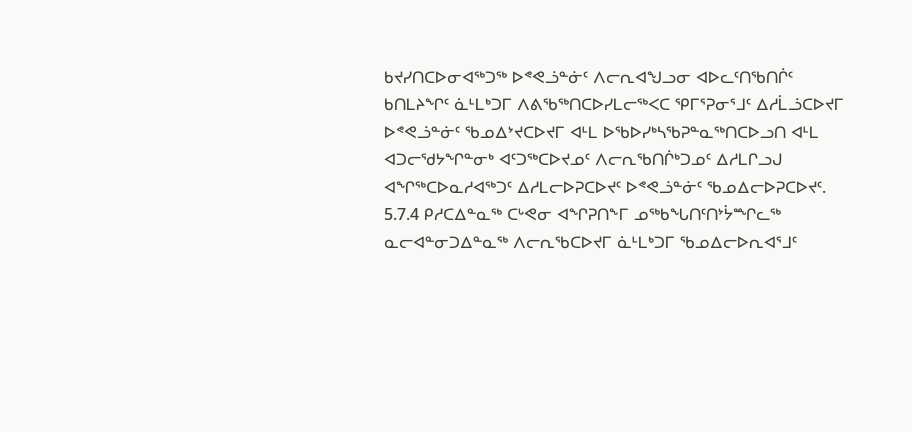ᑲᔪᓯᑎᑕᐅᓂᐊᖅᑐᖅ ᐅᕝᕙᓘᓐᓃᑦ ᐱᓕᕆᐊᖑᓗᓂ ᐊᐅᓚᑦᑎᖃᑎᒌᑦ ᑲᑎᒪᔨᖏᑦ ᓈᒻᒪᒃᑐᒥ ᐱᕕᖃᖅᑎᑕᐅᓯᒪᓕᖅᐸᑕ ᕿᒥᕐᕈᓂᕐᒧᑦ ᐃᓱᒫᓘᑕᐅᔪᒥ ᐅᕝᕙᓘᓐᓃᑦ ᖃᓄᐃᔾᔪᑕᐅᔪᒥ ᐊᒻᒪ ᐅᖃᐅᓯᒃᓴᖃᕈᓐᓇᖅᑎᑕᐅᓗᑎ ᐊᒻᒪ ᐊᑐᓕᖁᔭᖏᓐᓂᒃ ᐊᑦᑐᖅᑕᐅᔪᓄᑦ ᐱᓕᕆᖃᑎᒌᒃᑐᓄᑦ ᐃᓱᒪᒋᓗᒍ ᐊᖏᖅᑕᐅᓇᓱᐊᖅᑐᑦ ᐃᓱᒪᓕᐅᕈᑕᐅᔪᑦ ᐅᕝᕙᓘᓐᓃᑦ ᖃᓄᐃᓕᐅᕈᑕᐅᔪᑦ.
5.7.4 ᑭᓱᑕᐃᓐᓇᖅ ᑕᒡᕙᓂ ᐊᖏᕈᑎᖕᒥ ᓄᖅᑲᖓᑎᑦᑎᔾᔮᙱᓚᖅ ᓇᓕᐊᓐᓂᑐᐃᓐᓇᖅ ᐱᓕᕆᖃᑕᐅᔪᒥ ᓈᒻᒪᒃᑐᒥ ᖃᓄᐃᓕᐅᕆᐊᕐᒧᑦ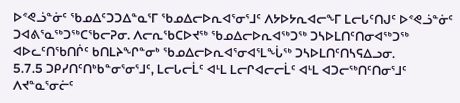ᐅᕝᕙᓘᓐᓃᑦ ᖃᓄᐃᑦᑐᑐᐃᓐᓇᕐᒥ ᖃᓄᐃᓕᐅᕆᐊᕐᓂᕐᒧᑦ ᐱᔭᐅᔭᕆᐊᓕᖕᒥ ᒪᓕᒐᑦᑎᒍᑦ ᐅᕝᕙᓘᓐᓃᑦ ᑐᐊᕕᕐᓇᖅᑐᖅᑕᖃᓕᕈᓂ. ᐱᓕᕆᖃᑕᐅᔪᖅ ᖃᓄᐃᓕᐅᕆᐊᖅᑐᖅ ᑐᓴᐅᒪᑎᑦᑎᓂᐊᖅᑐᖅ ᐊᐅᓚᑦᑎᖃᑎᒌᑦ ᑲᑎᒪᔨᖏᓐᓂᒃ ᖃᓄᐃᓕᐅᕆᐊᕐᓂᐊᕐᒪᖔᖅ ᑐᓴᐅᒪᑎᑦᑎᓴᕋᐃᓗᓂ.
5.7.5 ᑐᑭᓯᑎᑦᑎᒃᑲᓐᓂᕐᓂᕐᒧᑦ, ᒪᓕᒐᓕᒫᑦ ᐊᒻᒪ ᒪᓕᒋᐊᓕᓕᒫᑦ ᐊᒻᒪ ᐊᑐᓕᖅᑎᑦᑎᓂᕐᒧᑦ ᐱᔪᓐᓇᕐᓂᓖᑦ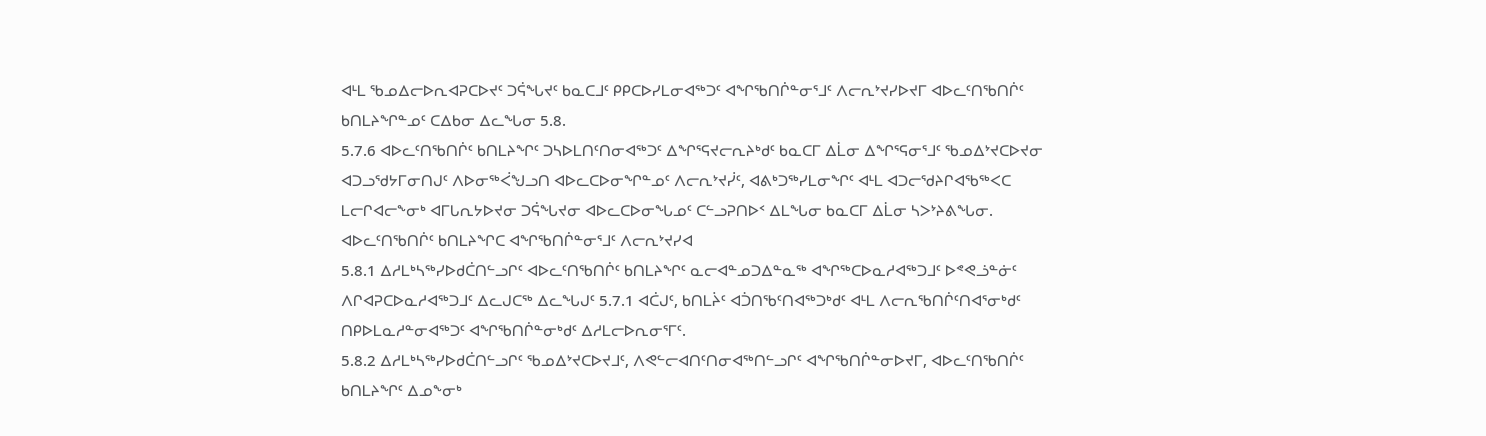ᐊᒻᒪ ᖃᓄᐃᓕᐅᕆᐊᕈᑕᐅᔪᑦ ᑐᕌᖓᔪᑦ ᑲᓇᑕᒧᑦ ᑭᑭᑕᐅᓯᒪᓂᐊᖅᑐᑦ ᐊᖏᖃᑎᒌᓐᓂᕐᒧᑦ ᐱᓕᕆᔾᔪᓯᐅᔪᒥ ᐊᐅᓚᑦᑎᖃᑎᒌᑦ ᑲᑎᒪᔨᖏᓐᓄᑦ ᑕᐃᑲᓂ ᐃᓚᖓᓂ 5.8.
5.7.6 ᐊᐅᓚᑦᑎᖃᑎᒌᑦ ᑲᑎᒪᔨᖏᑦ ᑐᓴᐅᒪᑎᑦᑎᓂᐊᖅᑐᑦ ᐃᖏᕐᕋᔪᓕᕆᔨᒃᑯᑦ ᑲᓇᑕᒥ ᐃᒫᓂ ᐃᖏᕐᕋᓂᕐᒧᑦ ᖃᓄᐃᔾᔪᑕᐅᔪᓂ ᐊᑐᓗᖁᔭᒥᓂᑎᒍᑦ ᐱᐅᓂᖅᐹᖑᓗᑎ ᐊᐅᓚᑕᐅᓂᖏᓐᓄᑦ ᐱᓕᕆᔾᔪᓰᑦ, ᐊᕕᒃᑐᖅᓯᒪᓂᖏᑦ ᐊᒻᒪ ᐊᑐᓕᖁᔨᒋᐊᖃᖅᐸᑕ ᒪᓕᒋᐊᓕᖕᓂᒃ ᐊᒥᒐᕆᔭᐅᔪᓂ ᑐᕌᖓᔪᓂ ᐊᐅᓚᑕᐅᓂᖓᓄᑦ ᑕᓪᓗᕈᑎᐅᑉ ᐃᒪᖓᓂ ᑲᓇᑕᒥ ᐃᒫᓂ ᓴᐳᔾᔨᕕᖓᓂ.
ᐊᐅᓚᑦᑎᖃᑎᒌᑦ ᑲᑎᒪᔨᖏᑕ ᐊᖏᖃᑎᒌᓐᓂᕐᒧᑦ ᐱᓕᕆᔾᔪᓯᐊ
5.8.1 ᐃᓱᒪᒃᓴᖅᓯᐅᑯᑖᑎᓪᓗᒋᑦ ᐊᐅᓚᑦᑎᖃᑎᒌᑦ ᑲᑎᒪᔨᖏᑦ ᓇᓕᐊᓐᓄᑐᐃᓐᓇᖅ ᐊᖏᖅᑕᐅᓇᓱᐊᖅᑐᒧᑦ ᐅᕝᕙᓘᓐᓃᑦ ᐱᒋᐊᕈᑕᐅᓇᓱᐊᖅᑐᒧᑦ ᐃᓚᒍᑕᖅ ᐃᓚᖓᒍᑦ 5.7.1 ᐊᑖᒍᑦ, ᑲᑎᒪᔩᑦ ᐊᑑᑎᖃᑦᑎᐊᖅᑐᒃᑯᑦ ᐊᒻᒪ ᐱᓕᕆᖃᑎᒌᑦᑎᐊᕐᓂᒃᑯᑦ ᑎᑭᐅᒪᓇᓱᓐᓂᐊᖅᑐᑦ ᐊᖏᖃᑎᒌᓐᓂᒃᑯᑦ ᐃᓱᒪᓕᐅᕆᓂᕐᒥᑦ.
5.8.2 ᐃᓱᒪᒃᓴᖅᓯᐅᑯᑖᑎᓪᓗᒋᑦ ᖃᓄᐃᔾᔪᑕᐅᔪᒧᑦ, ᐱᕙᓪᓕᐊᑎᑦᑎᓂᐊᖅᑎᓪᓗᒋᑦ ᐊᖏᖃᑎᒌᓐᓂᐅᔪᒥ, ᐊᐅᓚᑦᑎᖃᑎᒌᑦ ᑲᑎᒪᔨᖏᑦ ᐃᓄᖕᓂᒃ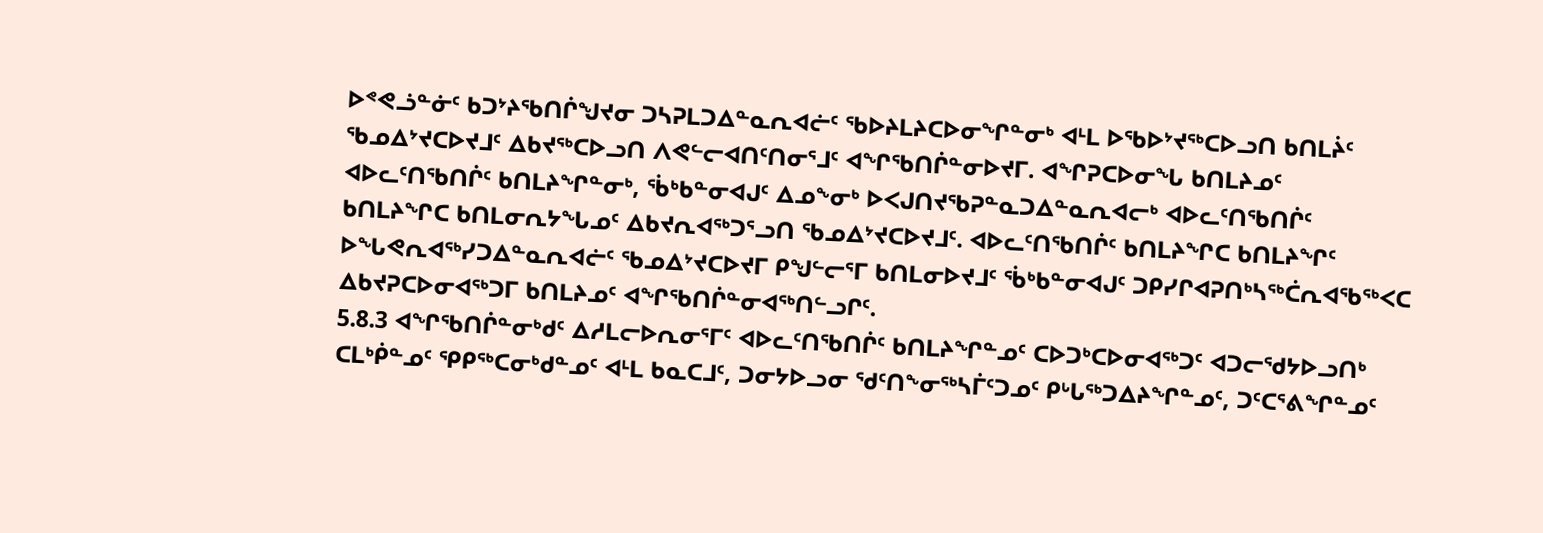ᐅᕝᕙᓘᓐᓃᑦ ᑲᑐᔾᔨᖃᑎᒌᖑᔪᓂ ᑐᓴᕈᒪᑐᐃᓐᓇᕆᐊᓖᑦ ᖃᐅᔨᒪᔨᑕᐅᓂᖏᓐᓂᒃ ᐊᒻᒪ ᐅᖃᐅᔾᔪᖅᑕᐅᓗᑎ ᑲᑎᒪᔩᑦ ᖃᓄᐃᔾᔪᑕᐅᔪᒧᑦ ᐃᑲᔪᖅᑕᐅᓗᑎ ᐱᕙᓪᓕᐊᑎᑦᑎᓂᕐᒧᑦ ᐊᖏᖃᑎᒌᓐᓂᐅᔪᒥ. ᐊᖏᕈᑕᐅᓂᖓ ᑲᑎᒪᔨᓄᑦ ᐊᐅᓚᑦᑎᖃᑎᒌᑦ ᑲᑎᒪᔨᖏᓐᓂᒃ, ᖄᒃᑲᓐᓂᐊᒍᑦ ᐃᓄᖕᓂᒃ ᐅᐸᒍᑎᔪᖃᕈᓐᓇᑐᐃᓐᓇᕆᐊᓕᒃ ᐊᐅᓚᑦᑎᖃᑎᒌᑦ ᑲᑎᒪᔨᖏᑕ ᑲᑎᒪᓂᕆᔭᖓᓄᑦ ᐃᑲᔪᕆᐊᖅᑐᕐᓗᑎ ᖃᓄᐃᔾᔪᑕᐅᔪᒧᑦ. ᐊᐅᓚᑦᑎᖃᑎᒌᑦ ᑲᑎᒪᔨᖏᑕ ᑲᑎᒪᔨᖏᑦ ᐅᖓᕙᕆᐊᖅᓯᑐᐃᓐᓇᕆᐊᓖᑦ ᖃᓄᐃᔾᔪᑕᐅᔪᒥ ᑭᖑᓪᓕᕐᒥ ᑲᑎᒪᓂᐅᔪᒧᑦ ᖄᒃᑲᓐᓂᐊᒍᑦ ᑐᑭᓯᒋᐊᕈᑎᒃᓴᖅᑖᕆᐊᖃᖅᐸᑕ ᐃᑲᔪᕈᑕᐅᓂᐊᖅᑐᒥ ᑲᑎᒪᔨᓄᑦ ᐊᖏᖃᑎᒌᓐᓂᐊᖅᑎᓪᓗᒋᑦ.
5.8.3 ᐊᖏᖃᑎᒌᓐᓂᒃᑯᑦ ᐃᓱᒪᓕᐅᕆᓂᕐᒥᑦ ᐊᐅᓚᑦᑎᖃᑎᒌᑦ ᑲᑎᒪᔨᖏᓐᓄᑦ ᑕᐅᑐᒃᑕᐅᓂᐊᖅᑐᑦ ᐊᑐᓕᖁᔭᐅᓗᑎᒃ ᑕᒪᒃᑮᓐᓄᑦ ᕿᑭᖅᑕᓂᒃᑯᓐᓄᑦ ᐊᒻᒪ ᑲᓇᑕᒧᑦ, ᑐᓂᔭᐅᓗᓂ ᖁᑦᑎᖕᓂᖅᓴᒦᑦᑐᓄᑦ ᑭᒡᒐᖅᑐᐃᔨᖏᓐᓄᑦ, ᑐᑦᑕᕐᕕᖏᓐᓄᑦ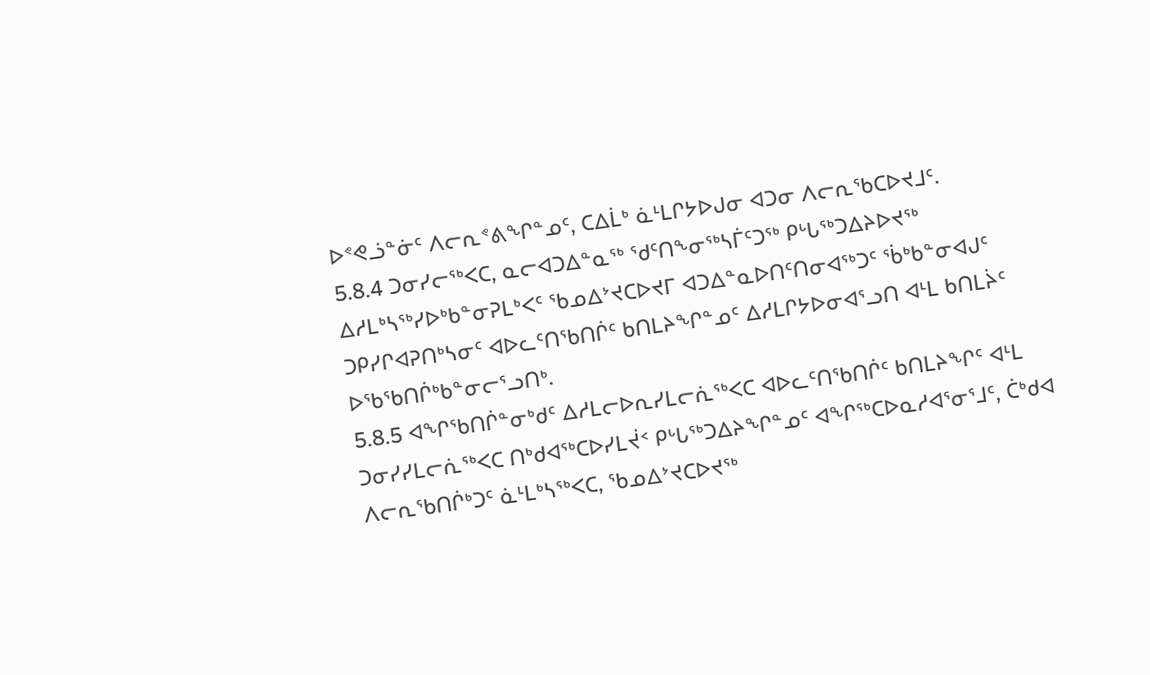ᐅᕝᕙᓘᓐᓃᑦ ᐱᓕᕆᕝᕕᖏᓐᓄᑦ, ᑕᐃᒫᒃ ᓈᒻᒪᒋᔭᐅᒍᓂ ᐊᑐᓂ ᐱᓕᕆᖃᑕᐅᔪᒧᑦ.
5.8.4 ᑐᓂᓯᓕᖅᐸᑕ, ᓇᓕᐊᑐᐃᓐᓇᖅ ᖁᑦᑎᖕᓂᖅᓴᒦᑦᑐᖅ ᑭᒡᒐᖅᑐᐃᔨᐅᔪᖅ ᐃᓱᒪᒃᓴᖅᓯᐅᒃᑲᓐᓂᕈᒪᒃᐸᑦ ᖃᓄᐃᔾᔪᑕᐅᔪᒥ ᐊᑐᐃᓐᓇᐅᑎᑦᑎᓂᐊᖅᑐᑦ ᖄᒃᑲᓐᓂᐊᒍᑦ ᑐᑭᓯᒋᐊᕈᑎᒃᓴᓂᑦ ᐊᐅᓚᑦᑎᖃᑎᒌᑦ ᑲᑎᒪᔨᖏᓐᓄᑦ ᐃᓱᒪᒋᔭᐅᓂᐊᕐᓗᑎ ᐊᒻᒪ ᑲᑎᒪᔩᑦ ᐅᖃᖃᑎᒌᒃᑲᓐᓂᓕᕐᓗᑎᒃ.
5.8.5 ᐊᖏᖃᑎᒌᓐᓂᒃᑯᑦ ᐃᓱᒪᓕᐅᕆᓯᒪᓕᕇᖅᐸᑕ ᐊᐅᓚᑦᑎᖃᑎᒌᑦ ᑲᑎᒪᔨᖏᑦ ᐊᒻᒪ ᑐᓂᓯᓯᒪᓕᕇᖅᐸᑕ ᑎᒃᑯᐊᖅᑕᐅᓯᒪᔫᑉ ᑭᒡᒐᖅᑐᐃᔨᖏᓐᓄᑦ ᐊᖏᖅᑕᐅᓇᓱᐊᕐᓂᕐᒧᑦ, ᑖᒃᑯᐊ ᐱᓕᕆᖃᑎᒌᒃᑐᑦ ᓈᒻᒪᒃᓴᖅᐸᑕ, ᖃᓄᐃᔾᔪᑕᐅᔪᖅ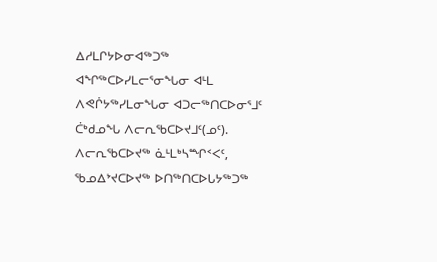ᐃᓱᒪᒋᔭᐅᓂᐊᖅᑐᖅ ᐊᖏᖅᑕᐅᓯᒪᓕᕐᓂᖓᓂ ᐊᒻᒪ ᐱᕙᒌᔭᖅᓯᒪᓂᖓᓂ ᐊᑐᓕᖅᑎᑕᐅᓂᕐᒧᑦ ᑖᒃᑯᓄᖓ ᐱᓕᕆᖃᑕᐅᔪᒧᑦ(ᓄᑦ). ᐱᓕᕆᖃᑕᐅᔪᖅ ᓈᒻᒪᒃᓴᙱᑉᐸᑦ, ᖃᓄᐃᔾᔪᑕᐅᔪᖅ ᐅᑎᖅᑎᑕᐅᒐᔭᖅᑐᖅ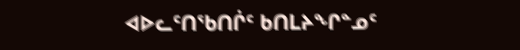ᐊᐅᓚᑦᑎᖃᑎᒌᑦ ᑲᑎᒪᔨᖏᓐᓄᑦ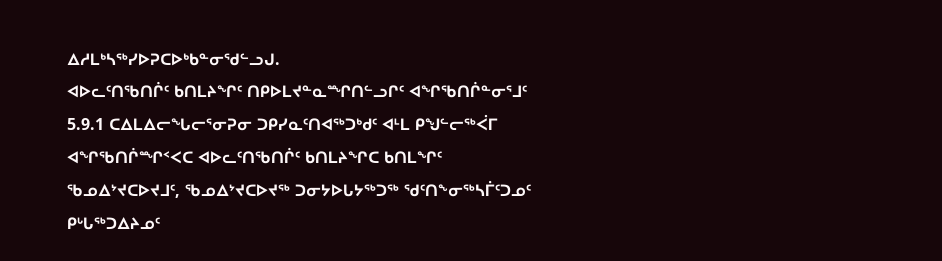ᐃᓱᒪᒃᓴᖅᓯᐅᕈᑕᐅᒃᑲᓐᓂᖁᓪᓗᒍ.
ᐊᐅᓚᑦᑎᖃᑎᒌᑦ ᑲᑎᒪᔨᖏᑦ ᑎᑭᐅᒪᔪᓐᓇᙱᑎᓪᓗᒋᑦ ᐊᖏᖃᑎᒌᓐᓂᕐᒧᑦ
5.9.1 ᑕᐃᒪᐃᓕᖓᓕᕐᓂᕈᓂ ᑐᑭᓯᓇᑦᑎᐊᖅᑐᒃᑯᑦ ᐊᒻᒪ ᑭᖑᓪᓕᖅᐹᒥ ᐊᖏᖃᑎᒌᙱᑉᐸᑕ ᐊᐅᓚᑦᑎᖃᑎᒌᑦ ᑲᑎᒪᔨᖏᑕ ᑲᑎᒪᖏᑦ ᖃᓄᐃᔾᔪᑕᐅᔪᒧᑦ, ᖃᓄᐃᔾᔪᑕᐅᔪᖅ ᑐᓂᔭᐅᒐᔭᖅᑐᖅ ᖁᑦᑎᖕᓂᖅᓴᒦᑦᑐᓄᑦ ᑭᒡᒐᖅᑐᐃᔨᓄᑦ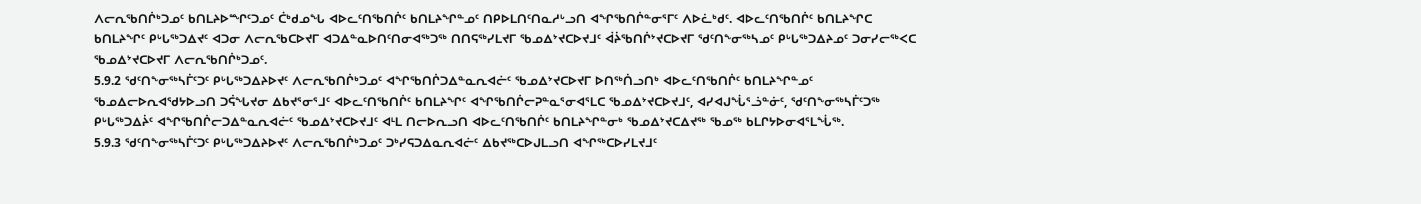ᐱᓕᕆᖃᑎᒌᒃᑐᓄᑦ ᑲᑎᒪᔨᐅᙱᑦᑐᓄᑦ ᑖᒃᑯᓄᖓ ᐊᐅᓚᑦᑎᖃᑎᒌᑦ ᑲᑎᒪᔨᖏᓐᓄᑦ ᑎᑭᐅᒪᑎᑦᑎᓇᓱᒡᓗᑎ ᐊᖏᖃᑎᒌᓐᓂᕐᒥᑦ ᐱᐅᓛᒃᑯᑦ. ᐊᐅᓚᑦᑎᖃᑎᒌᑦ ᑲᑎᒪᔨᖏᑕ ᑲᑎᒪᔨᖏᑦ ᑭᒡᒐᖅᑐᐃᔪᑦ ᐊᑐᓂ ᐱᓕᕆᖃᑕᐅᔪᒥ ᐊᑐᐃᓐᓇᐅᑎᑦᑎᓂᐊᖅᑐᖅ ᑎᑎᕋᖅᓯᒪᔪᒥ ᖃᓄᐃᔾᔪᑕᐅᔪᒧᑦ ᐋᔩᖃᑎᒌᔾᔪᑕᐅᔪᒥ ᖁᑦᑎᖕᓂᖅᓴᓄᑦ ᑭᒡᒐᖅᑐᐃᔨᓄᑦ ᑐᓂᓯᓕᖅᐸᑕ ᖃᓄᐃᔾᔪᑕᐅᔪᒥ ᐱᓕᕆᖃᑎᒌᒃᑐᓄᑦ.
5.9.2 ᖁᑦᑎᖕᓂᖅᓴᒦᑦᑐᑦ ᑭᒡᒐᖅᑐᐃᔨᐅᔪᑦ ᐱᓕᕆᖃᑎᒌᒃᑐᓄᑦ ᐊᖏᖃᑎᒌᑐᐃᓐᓇᕆᐊᓖᑦ ᖃᓄᐃᔾᔪᑕᐅᔪᒥ ᐅᑎᖅᑏᓗᑎᒃ ᐊᐅᓚᑦᑎᖃᑎᒌᑦ ᑲᑎᒪᔨᖏᓐᓄᑦ ᖃᓄᐃᓕᐅᕆᐊᖁᔭᐅᓗᑎ ᑐᕌᖓᔪᓂ ᐃᑲᔪᕐᓂᕐᒧᑦ ᐊᐅᓚᑦᑎᖃᑎᒌᑦ ᑲᑎᒪᔨᖏᑦ ᐊᖏᖃᑎᒌᓕᕈᓐᓇᕐᓂᐊᕐᒪᑕ ᖃᓄᐃᔾᔪᑕᐅᔪᒧᑦ, ᐊᓯᐊᒍᖔᕐᓘᓐᓃᑦ, ᖁᑦᑎᖕᓂᖅᓴᒦᑦᑐᖅ ᑭᒡᒐᖅᑐᐃᔩᑦ ᐊᖏᖃᑎᒌᓕᑐᐃᓐᓇᕆᐊᓖᑦ ᖃᓄᐃᔾᔪᑕᐅᔪᒧᑦ ᐊᒻᒪ ᑎᓕᐅᕆᓗᑎ ᐊᐅᓚᑦᑎᖃᑎᒌᑦ ᑲᑎᒪᔨᖏᓐᓂᒃ ᖃᓄᐃᔾᔪᑕᐃᔪᖅ ᖃᓄᖅ ᑲᒪᒋᔭᐅᓂᐊᕐᒪᖔᖅ.
5.9.3 ᖁᑦᑎᖕᓂᖅᓴᒦᑦᑐᑦ ᑭᒡᒐᖅᑐᐃᔨᐅᔪᑦ ᐱᓕᕆᖃᑎᒌᒃᑐᓄᑦ ᑐᒃᓯᕋᑐᐃᓇᕆᐊᓖᑦ ᐃᑲᔪᖅᑕᐅᒍᒪᓗᑎ ᐊᖏᖅᑕᐅᓯᒪᔪᒧᑦ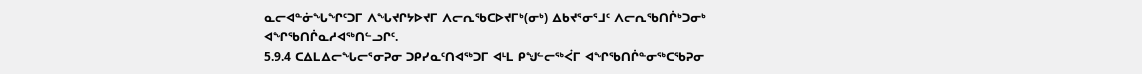ᓇᓕᐊᓐᓃᖓᖏᑦᑐᒥ ᐱᖓᔪᒋᔭᐅᔪᒥ ᐱᓕᕆᖃᑕᐅᔪᒥᒃ(ᓂᒃ) ᐃᑲᔪᕐᓂᕐᒧᑦ ᐱᓕᕆᖃᑎᒌᒃᑐᓂᒃ ᐊᖏᖃᑎᒌᓇᓱᐊᖅᑎᓪᓗᒋᑦ.
5.9.4 ᑕᐃᒪᐃᓕᖓᓕᕐᓂᕈᓂ ᑐᑭᓯᓇᑦᑎᐊᖅᑐᒥ ᐊᒻᒪ ᑭᖑᓪᓕᖅᐹᒥ ᐊᖏᖃᑎᒌᓐᓂᖅᑕᖃᕈᓂ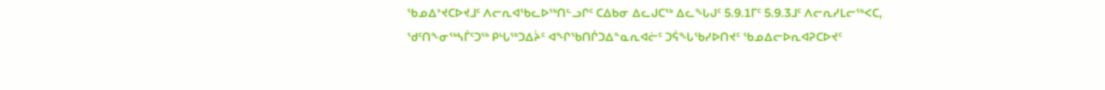ᖃᓄᐃᔾᔪᑕᐅᔪᒧᑦ ᐱᓕᕆᐊᖃᓚᐅᖅᑎᓪᓗᒋᑦ ᑕᐃᑲᓂ ᐃᓚᒍᑕᖅ ᐃᓚᖓᒍᑦ 5.9.1ᒥᑦ 5.9.3ᒧᑦ ᐱᓕᕆᓯᒪᓕᖅᐸᑕ, ᖁᑦᑎᖕᓂᖅᓴᒦᑦᑐᖅ ᑭᒡᒐᖅᑐᐃᔩᑦ ᐊᖏᖃᑎᒌᑐᐃᓐᓇᕆᐊᓖᑦ ᑐᕌᖓᖃᓯᐅᑎᔪᑦ ᖃᓄᐃᓕᐅᕆᐊᕈᑕᐅᔪᑦ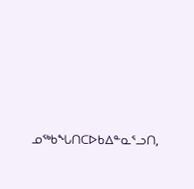ᓄᖅᑲᖓᑎᑕᐅᑲᐃᓐᓇᕐᓗᑎ,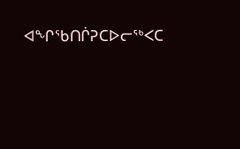ᐊᖏᖃᑎᒌᕈᑕᐅᓕᖅᐸᑕ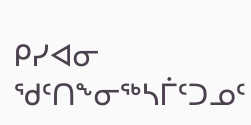ᑭᓯᐊᓂ ᖁᑦᑎᖕᓂᖅᓴᒦᑦᑐᓄᑦ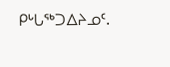ᑭᒡᒐᖅᑐᐃᔨᓄᑦ.